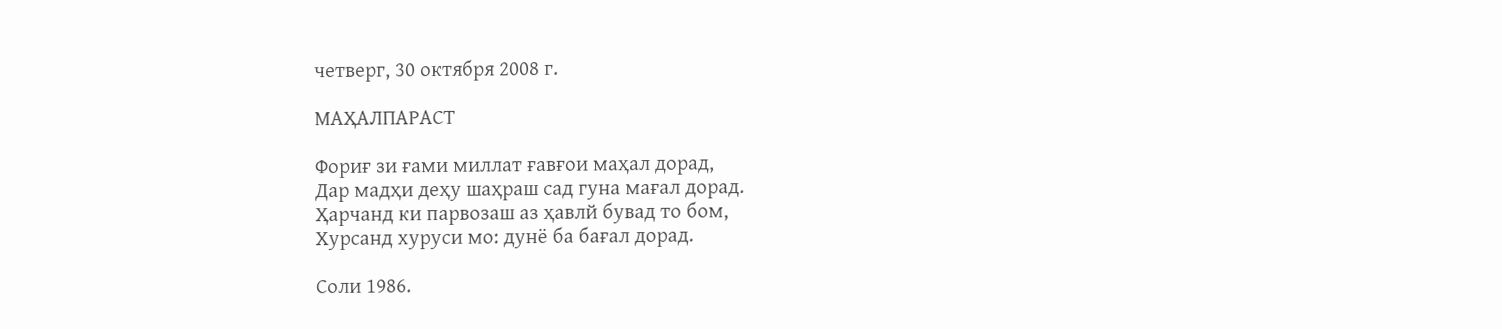четверг, 30 октября 2008 г.

МАҲАЛПАРАСТ

Фориғ зи ғами миллат ғавғои маҳал дорад,
Дар мадҳи деҳу шаҳраш сад гуна мағал дорад.
Ҳарчанд ки парвозаш аз ҳавлй бувад то бом,
Хурсанд хуруси мо: дунё ба бағал дорад.

Соли 1986.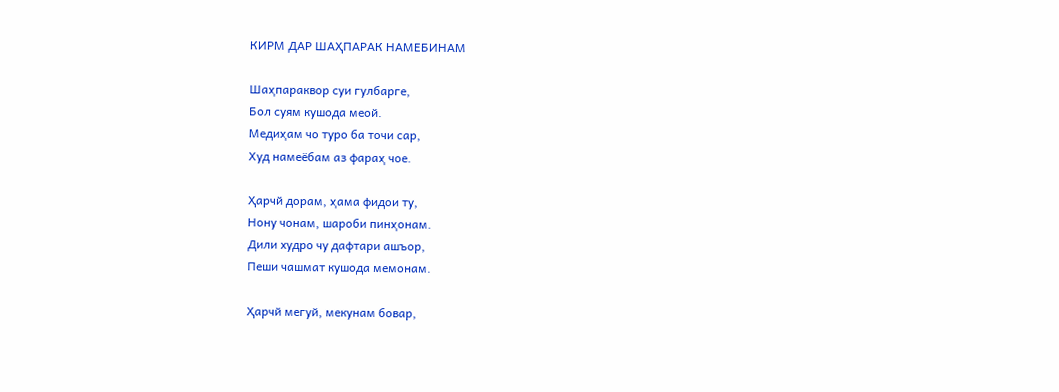КИРМ ДАР ШАҲПАРАК НАМЕБИНАМ

Шаҳпараквор суи гулбарге,
Бол суям кушода меой.
Медиҳам чо туро ба точи сар,
Худ намеёбам аз фараҳ чое.

Ҳарчй дорам, ҳама фидои ту,
Нону чонам, шароби пинҳонам.
Дили худро чу дафтари ашъор,
Пеши чашмат кушода мемонам.

Ҳарчй мегуй, мекунам бовар,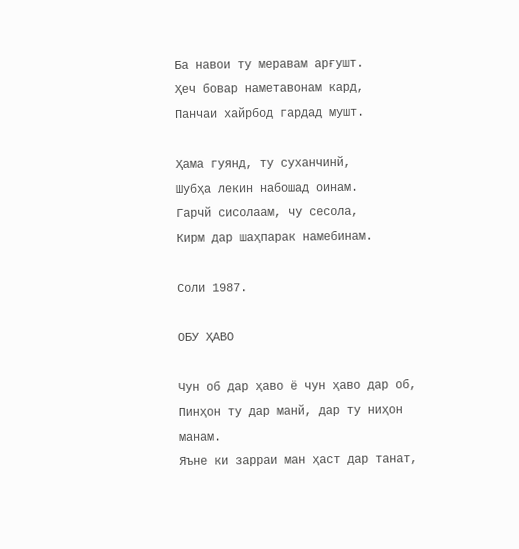Ба навои ту меравам арғушт.
Ҳеч бовар наметавонам кард,
Панчаи хайрбод гардад мушт.

Ҳама гуянд, ту суханчинй,
Шубҳа лекин набошад оинам.
Гарчй сисолаам, чу сесола,
Кирм дар шаҳпарак намебинам.

Соли 1987.

ОБУ ҲАВО

Чун об дар ҳаво ё чун ҳаво дар об,
Пинҳон ту дар манй, дар ту ниҳон манам.
Яъне ки зарраи ман ҳаст дар танат,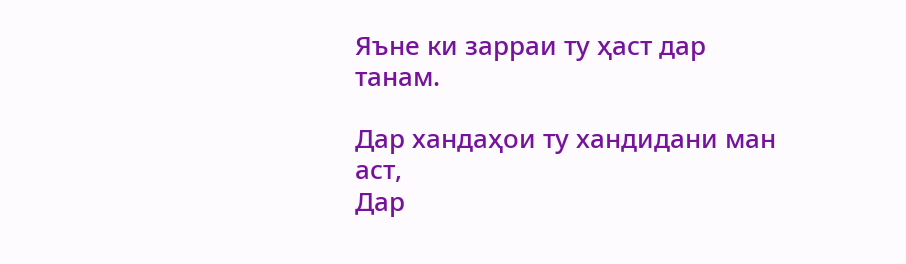Яъне ки зарраи ту ҳаст дар танам.

Дар хандаҳои ту хандидани ман аст,
Дар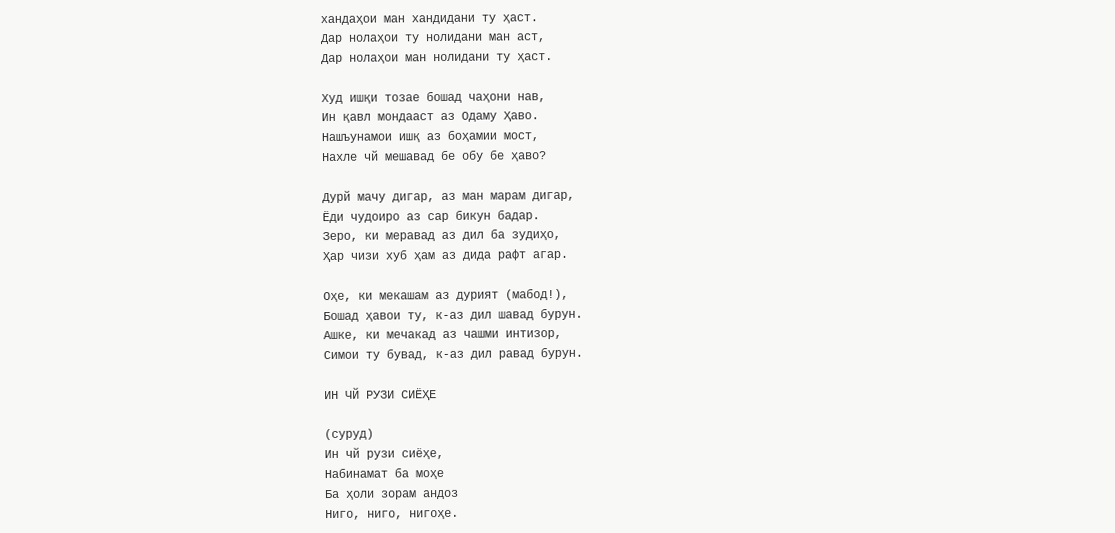хандаҳои ман хандидани ту ҳаст.
Дар нолаҳои ту нолидани ман аст,
Дар нолаҳои ман нолидани ту ҳаст.

Худ ишқи тозае бошад чаҳони нав,
Ин қавл мондааст аз Одаму Ҳаво.
Нашъунамои ишқ аз боҳамии мост,
Нахле чй мешавад бе обу бе ҳаво?

Дурй мачу дигар, аз ман марам дигар,
Ёди чудоиро аз сар бикун бадар.
Зеро, ки меравад аз дил ба зудиҳо,
Ҳар чизи хуб ҳам аз дида рафт агар.

Оҳе, ки мекашам аз дурият (мабод!),
Бошад ҳавои ту, к-аз дил шавад бурун.
Ашке, ки мечакад аз чашми интизор,
Симои ту бувад, к-аз дил равад бурун.

ИН ЧЙ РУЗИ СИЁҲЕ

(суруд)
Ин чй рузи сиёҳе,
Набинамат ба моҳе
Ба ҳоли зорам андоз
Ниго, ниго, нигоҳе.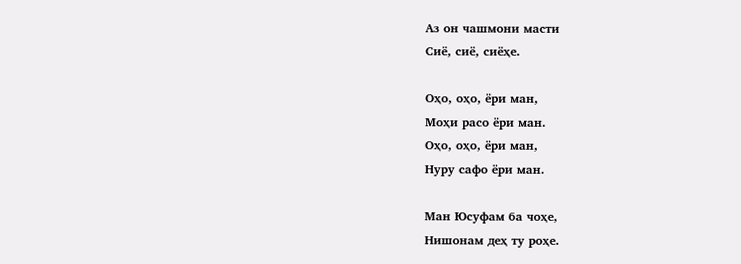Аз он чашмони масти
Сиё, сиё, сиёҳе.

Оҳо, оҳо, ёри ман,
Моҳи расо ёри ман.
Оҳо, оҳо, ёри ман,
Нуру сафо ёри ман.

Ман Юсуфам ба чоҳе,
Нишонам деҳ ту роҳе.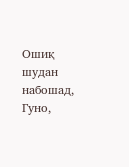Ошиқ шудан набошад,
Гуно,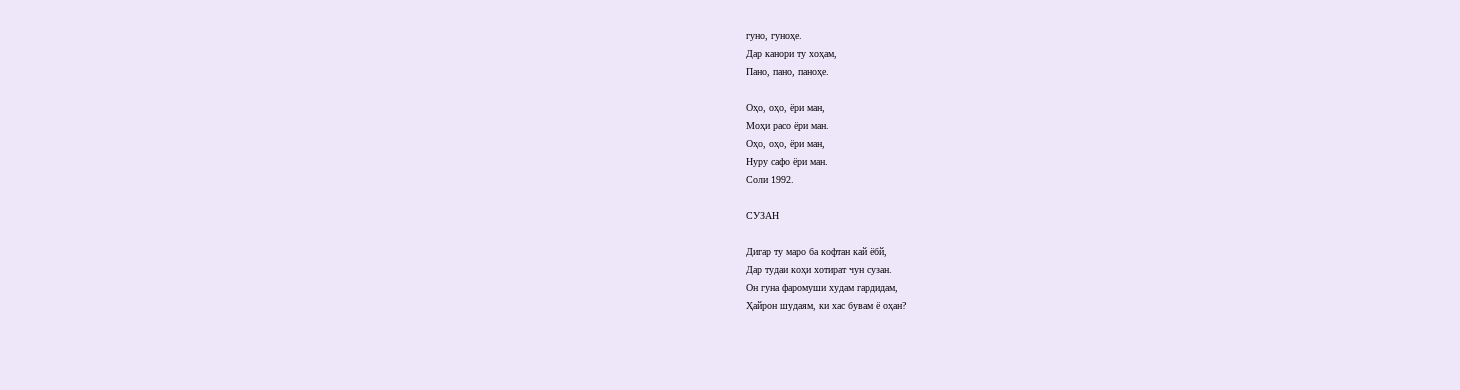гуно, гуноҳе.
Дар канори ту хоҳам,
Пано, пано, паноҳе.

Оҳо, оҳо, ёри ман,
Моҳи расо ёри ман.
Оҳо, оҳо, ёри ман,
Нуру сафо ёри ман.
Соли 1992.

СУЗАН

Дигар ту маро ба кофтан кай ёбй,
Дар тудаи коҳи хотират чун сузан.
Он гуна фаромуши худам гардидам,
Ҳайрон шудаям, ки хас бувам ё оҳан?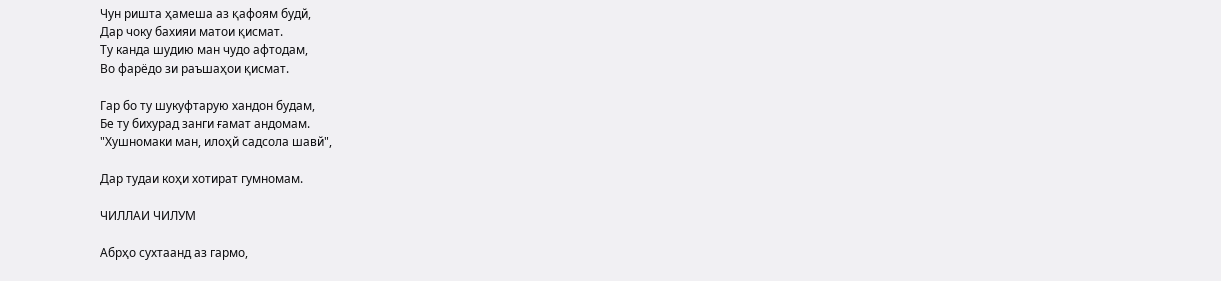Чун ришта ҳамеша аз қафоям будй,
Дар чоку бахияи матои қисмат.
Ту канда шудию ман чудо афтодам,
Во фарёдо зи раъшаҳои қисмат.

Гар бо ту шукуфтарую хандон будам,
Бе ту бихурад занги ғамат андомам.
"Хушномаки ман, илоҳй садсола шавй",

Дар тудаи коҳи хотират гумномам.

ЧИЛЛАИ ЧИЛУМ

Абрҳо сухтаанд аз гармо,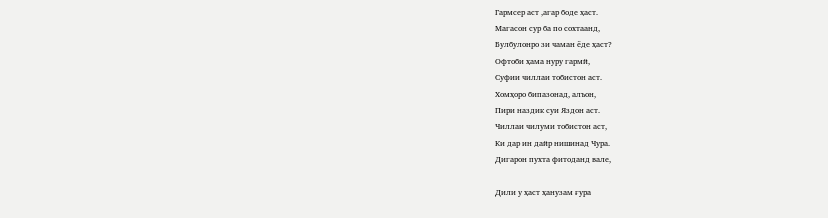Гармсер аст ,агар боде ҳаст.
Магасон сур ба по сохтаанд,
Булбулонро зи чаман ёде ҳаст?
Офтоби ҳама нуру гармй,
Суфии чиллаи тобистон аст.
Хомҳоро бипазонад, алъон,
Пири наздик суи Яздон аст.
Чиллаи чилуми тобистон аст,
Ки дар ин дайр нишинад Чура.
Дигарон пухта фитоданд вале,

Дили у ҳаст ҳанузам ғура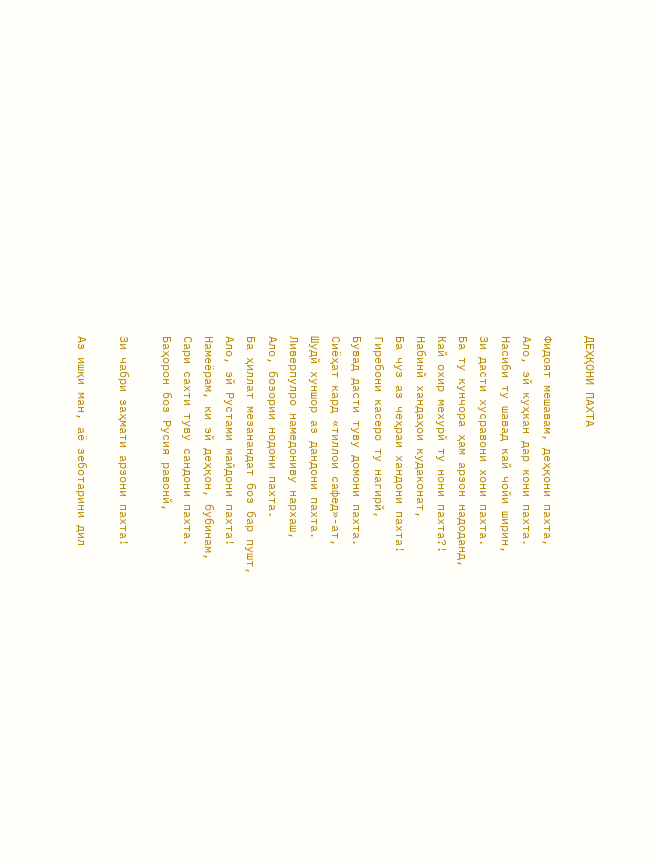ДЕҲҚОНИ ПАХТА

Фидоят мешавам, деҳқони пахта,
Ало, эй куҳкан дар кони пахта.
Насиби ту шавад кай чойи ширин,
Зи дасти хусравони хони пахта.
Ба ту кунчора ҳам арзон надоданд,
Кай охир мехурй ту нони пахта?!
Набинй хандаҳои кудаконат,
Ба чуз аз чеҳраи хандони пахта!
Гиребони касеро ту нагирй,
Бувад дасти туву домони пахта.
Сиёҳат кард «тиллои сафед»-ат,
Шудй хуншор аз дандони пахта.
Ливерпулро намедониву нархаш,
Ало, бозории нодони пахта.
Ба ҳиллат мезанандат боз бар пушт,
Ало, эй Рустами майдони пахта!
Намеёрам, ки эй деҳқон, бубинам,
Сари сахти туву сандони пахта.
Баҳорон боз Русия равонй,

Зи чабри заҳмати арзони пахта!

Аз ишқи ман, аё зеботарини дил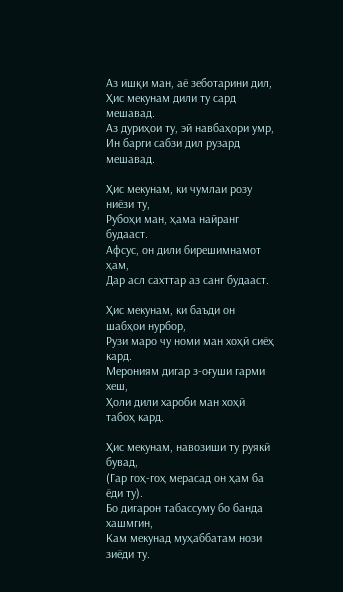Аз ишқи ман, аё зеботарини дил,
Ҳис мекунам дили ту сард мешавад.
Аз дуриҳои ту, эй навбаҳори умр,
Ин барги сабзи дил рузард мешавад.

Ҳис мекунам, ки чумлаи розу ниёзи ту,
Рубоҳи ман, ҳама найранг будааст.
Афсус, он дили бирешимнамот ҳам,
Дар асл сахттар аз санг будааст.

Ҳис мекунам, ки баъди он шабҳои нурбор,
Рузи маро чу номи ман хоҳй сиёҳ кард.
Мерониям дигар з-оғуши гарми хеш,
Ҳоли дили хароби ман хоҳй табоҳ кард.

Ҳис мекунам, навозиши ту руякй бувад,
(Гар гоҳ-гоҳ мерасад он ҳам ба ёди ту).
Бо дигарон табассуму бо банда хашмгин,
Кам мекунад муҳаббатам нози зиёди ту.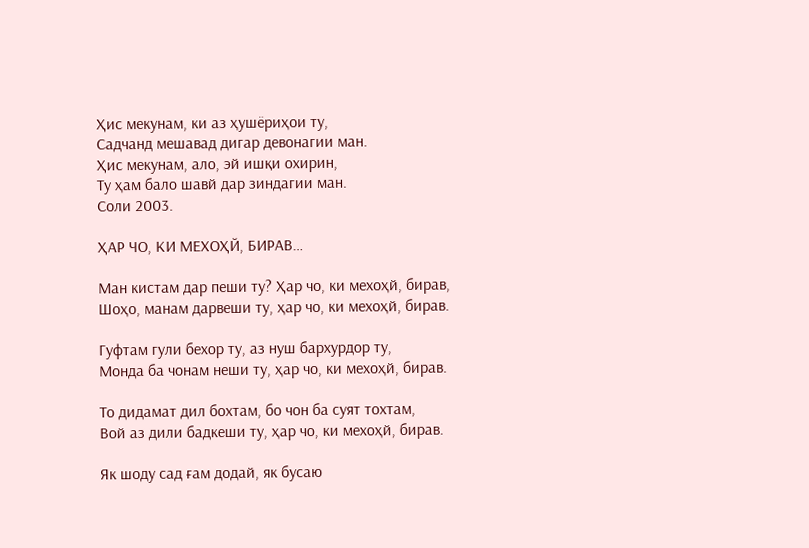Ҳис мекунам, ки аз ҳушёриҳои ту,
Садчанд мешавад дигар девонагии ман.
Ҳис мекунам, ало, эй ишқи охирин,
Ту ҳам бало шавй дар зиндагии ман.
Соли 2003.

ҲАР ЧО, КИ МЕХОҲЙ, БИРАВ…

Ман кистам дар пеши ту? Ҳар чо, ки мехоҳй, бирав,
Шоҳо, манам дарвеши ту, ҳар чо, ки мехоҳй, бирав.

Гуфтам гули бехор ту, аз нуш бархурдор ту,
Монда ба чонам неши ту, ҳар чо, ки мехоҳй, бирав.

То дидамат дил бохтам, бо чон ба суят тохтам,
Вой аз дили бадкеши ту, ҳар чо, ки мехоҳй, бирав.

Як шоду сад ғам додай, як бусаю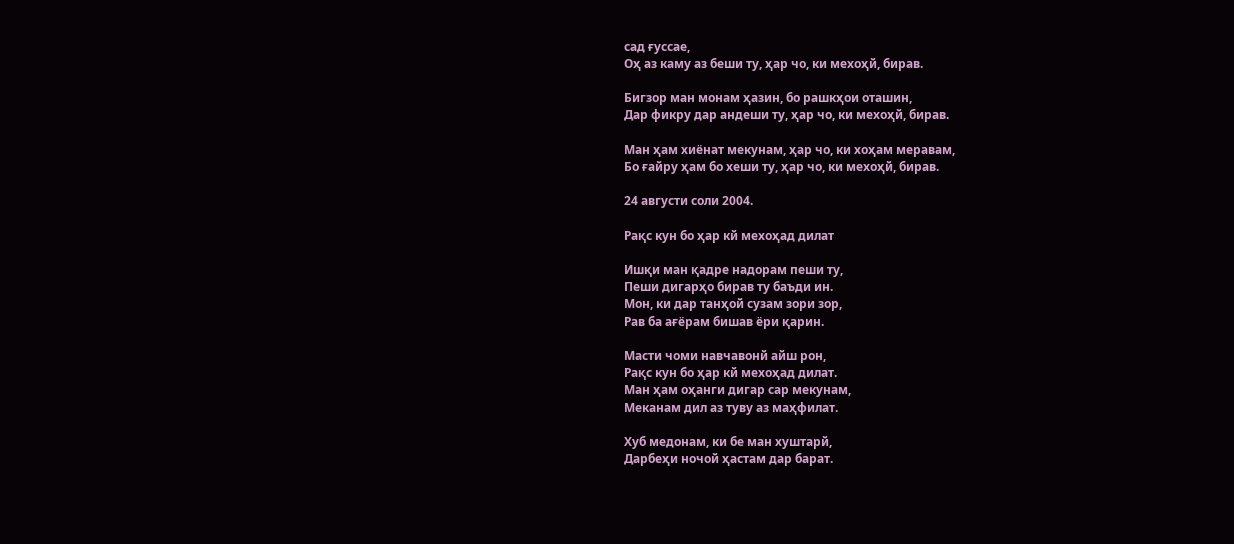сад ғуссае,
Оҳ аз каму аз беши ту, ҳар чо, ки мехоҳй, бирав.

Бигзор ман монам ҳазин, бо рашкҳои оташин,
Дар фикру дар андеши ту, ҳар чо, ки мехоҳй, бирав.

Ман ҳам хиёнат мекунам, ҳар чо, ки хоҳам меравам,
Бо ғайру ҳам бо хеши ту, ҳар чо, ки мехоҳй, бирав.

24 августи соли 2004.

Рақс кун бо ҳар кй мехоҳад дилат

Ишқи ман қадре надорам пеши ту,
Пеши дигарҳо бирав ту баъди ин.
Мон, ки дар танҳой сузам зори зор,
Рав ба ағёрам бишав ёри қарин.

Масти чоми навчавонй айш рон,
Рақс кун бо ҳар кй мехоҳад дилат.
Ман ҳам оҳанги дигар сар мекунам,
Меканам дил аз туву аз маҳфилат.

Хуб медонам, ки бе ман хуштарй,
Дарбеҳи ночой ҳастам дар барат.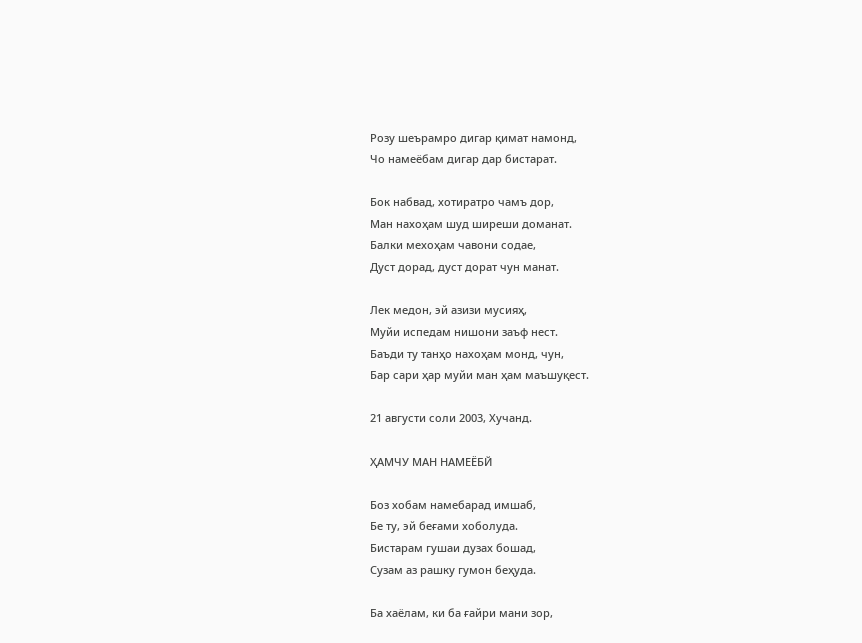Розу шеърамро дигар қимат намонд,
Чо намеёбам дигар дар бистарат.

Бок набвад, хотиратро чамъ дор,
Ман нахоҳам шуд ширеши доманат.
Балки мехоҳам чавони содае,
Дуст дорад, дуст дорат чун манат.

Лек медон, эй азизи мусияҳ,
Муйи испедам нишони заъф нест.
Баъди ту танҳо нахоҳам монд, чун,
Бар сари ҳар муйи ман ҳам маъшуқест.

21 августи соли 2003, Хучанд.

ҲАМЧУ МАН НАМЕЁБЙ

Боз хобам намебарад имшаб,
Бе ту, эй беғами хоболуда.
Бистарам гушаи дузах бошад,
Сузам аз рашку гумон беҳуда.

Ба хаёлам, ки ба ғайри мани зор,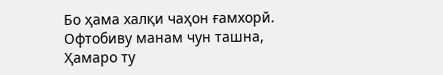Бо ҳама халқи чаҳон ғамхорй.
Офтобиву манам чун ташна,
Ҳамаро ту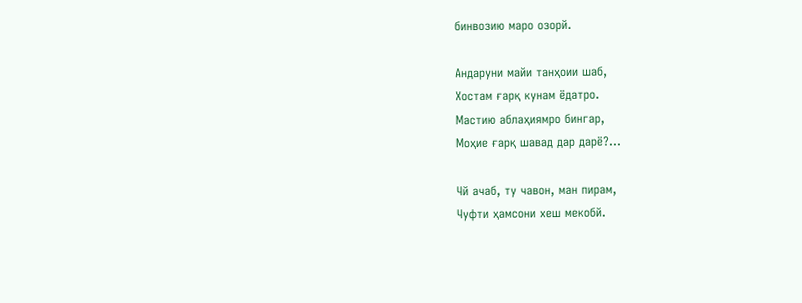бинвозию маро озорй.

Андаруни майи танҳоии шаб,
Хостам ғарқ кунам ёдатро.
Мастию аблаҳиямро бингар,
Моҳие ғарқ шавад дар дарё?…

Чй ачаб, ту чавон, ман пирам,
Чуфти ҳамсони хеш мекобй.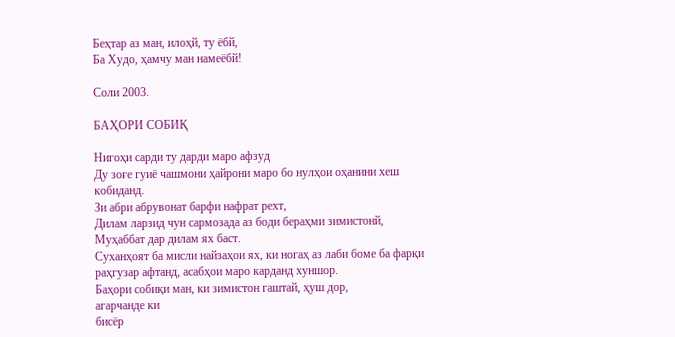Беҳтар аз ман, илоҳй, ту ёбй,
Ба Худо, ҳамчу ман намеёбй!

Соли 2003.

БАҲОРИ СОБИҚ

Нигоҳи сарди ту дарди маро афзуд
Ду зоғе гуиё чашмони ҳайрони маро бо нулҳои оҳанини хеш
кобиданд.
Зи абри абрувонат барфи нафрат рехт,
Дилам ларзид чун сармозада аз боди бераҳми зимистонй,
Муҳаббат дар дилам ях баст.
Суханҳоят ба мисли найзаҳои ях, ки ногаҳ аз лаби боме ба фарқи
раҳгузар афтанд, асабҳои маро карданд хуншор.
Баҳори собиқи ман, ки зимистон гаштай, ҳуш дор,
агарчанде ки
бисёр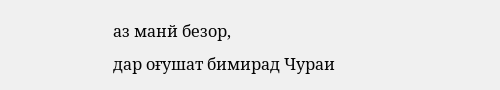аз манй безор,
дар оғушат бимирад Чураи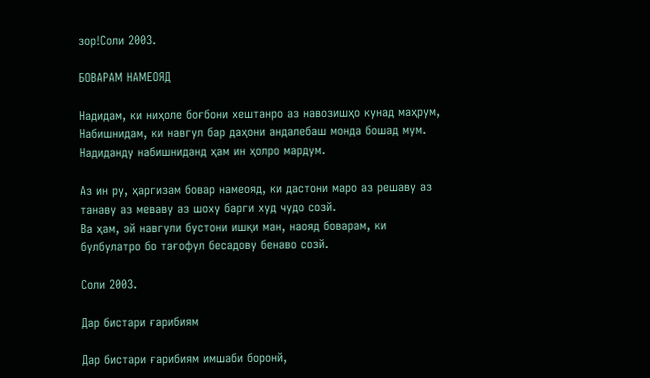зор!Соли 2003.

БОВАРАМ НАМЕОЯД

Надидам, ки ниҳоле боғбони хештанро аз навозишҳо кунад маҳрум,
Набишнидам, ки навгул бар даҳони андалебаш монда бошад мум.
Надиданду набишниданд ҳам ин ҳолро мардум.

Аз ин ру, ҳаргизам бовар намеояд, ки дастони маро аз решаву аз
танаву аз меваву аз шоху барги худ чудо созй.
Ва ҳам, эй навгули бустони ишқи ман, наояд боварам, ки
булбулатро бо тағофул бесадову бенаво созй.

Соли 2003.

Дар бистари ғарибиям

Дар бистари ғарибиям имшаби боронй,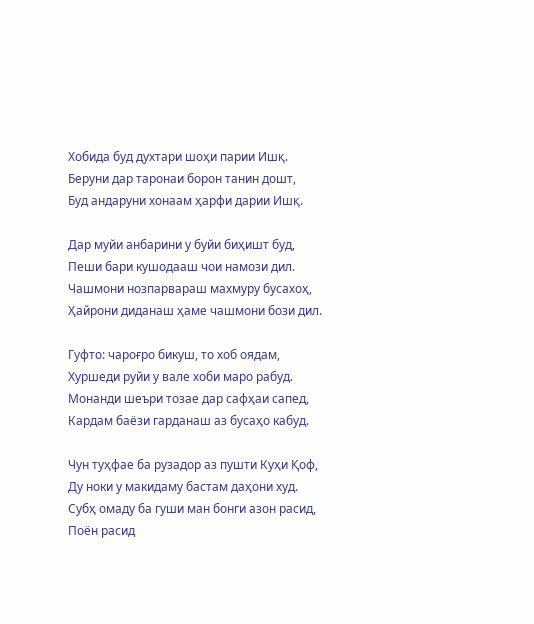Хобида буд духтари шоҳи парии Ишқ.
Беруни дар таронаи борон танин дошт,
Буд андаруни хонаам ҳарфи дарии Ишқ.

Дар муйи анбарини у буйи биҳишт буд,
Пеши бари кушодааш чои намози дил.
Чашмони нозпарвараш махмуру бусахоҳ,
Ҳайрони диданаш ҳаме чашмони бози дил.

Гуфто: чароғро бикуш, то хоб оядам,
Хуршеди руйи у вале хоби маро рабуд.
Монанди шеъри тозае дар сафҳаи сапед,
Кардам баёзи гарданаш аз бусаҳо кабуд.

Чун туҳфае ба рузадор аз пушти Куҳи Қоф,
Ду ноки у макидаму бастам даҳони худ.
Субҳ омаду ба гуши ман бонги азон расид,
Поён расид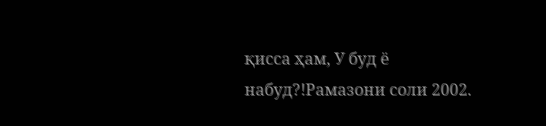қисса ҳам, У буд ё набуд?!Рамазони соли 2002.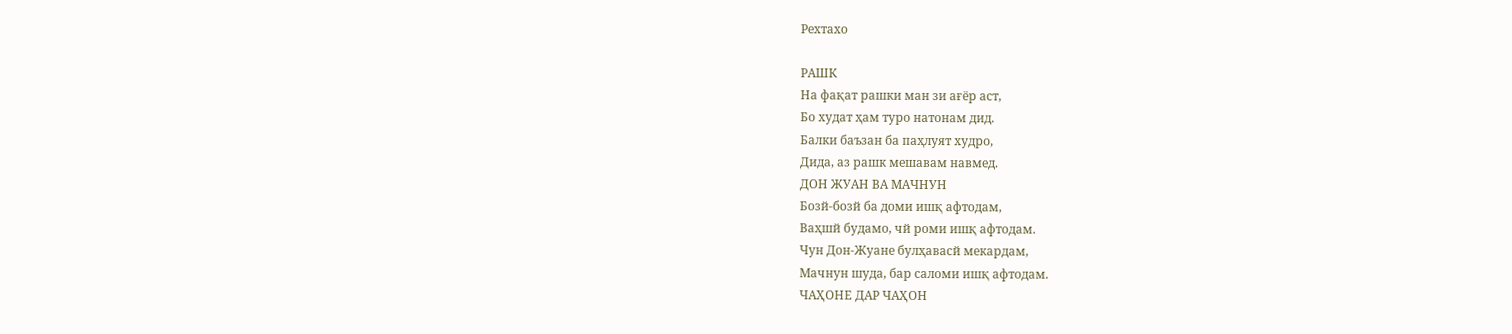Рехтахо

РАШК
На фақат рашки ман зи ағёр аст,
Бо худат ҳам туро натонам дид.
Балки баъзан ба паҳлуят худро,
Дида, аз рашк мешавам навмед.
ДОН ЖУАН ВА МАЧНУН
Бозй-бозй ба доми ишқ афтодам,
Ваҳшй будамо, чй роми ишқ афтодам.
Чун Дон-Жуане булҳавасй мекардам,
Мачнун шуда, бар саломи ишқ афтодам.
ЧАҲОНЕ ДАР ЧАҲОН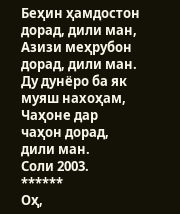Беҳин ҳамдостон дорад, дили ман,
Азизи меҳрубон дорад, дили ман.
Ду дунёро ба як муяш нахоҳам,
Чаҳоне дар чаҳон дорад, дили ман.
Соли 2003.
******
Оҳ,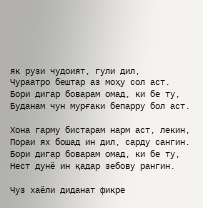як рузи чудоият, гули дил,
Чураатро бештар аз моҳу сол аст.
Бори дигар боварам омад, ки бе ту,
Буданам чун мурғаки бепарру бол аст.

Хона гарму бистарам нарм аст, лекин,
Пораи ях бошад ин дил, сарду сангин.
Бори дигар боварам омад, ки бе ту,
Нест дунё ин қадар зебову рангин.

Чуз хаёли диданат фикре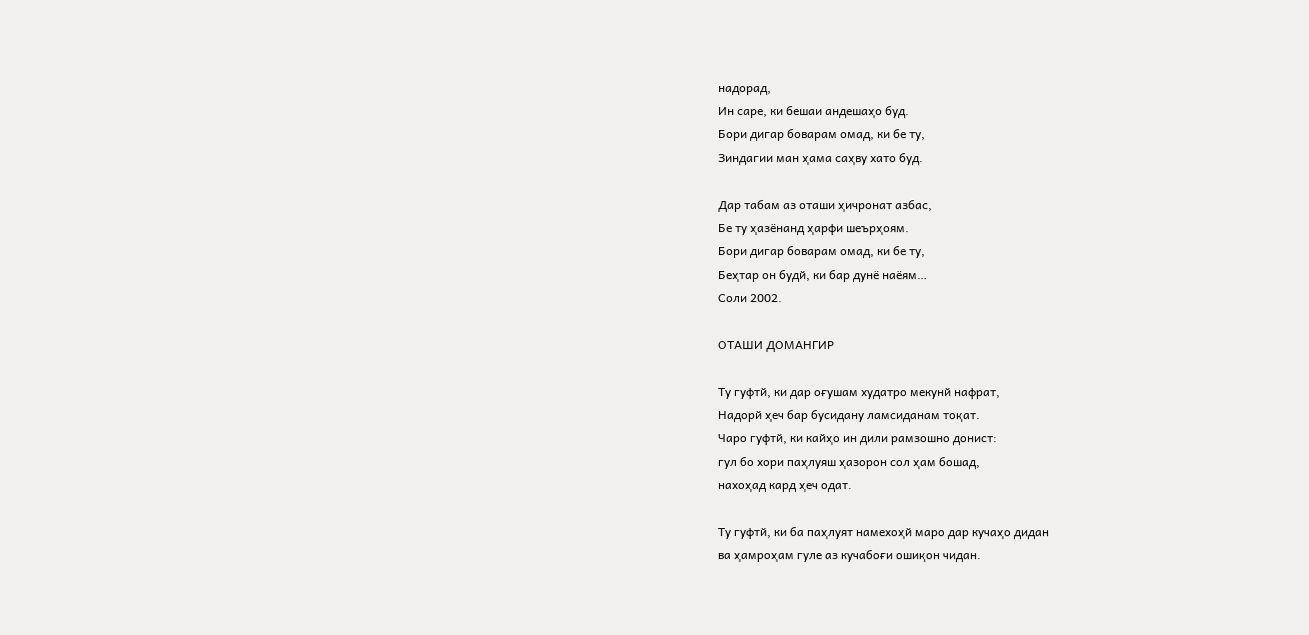надорад,
Ин саре, ки бешаи андешаҳо буд.
Бори дигар боварам омад, ки бе ту,
Зиндагии ман ҳама саҳву хато буд.

Дар табам аз оташи ҳичронат азбас,
Бе ту ҳазёнанд ҳарфи шеърҳоям.
Бори дигар боварам омад, ки бе ту,
Беҳтар он будй, ки бар дунё наёям…
Соли 2002.

ОТАШИ ДОМАНГИР

Ту гуфтй, ки дар оғушам худатро мекунй нафрат,
Надорй ҳеч бар бусидану ламсиданам тоқат.
Чаро гуфтй, ки кайҳо ин дили рамзошно донист:
гул бо хори паҳлуяш ҳазорон сол ҳам бошад,
нахоҳад кард ҳеч одат.

Ту гуфтй, ки ба паҳлуят намехоҳй маро дар кучаҳо дидан
ва ҳамроҳам гуле аз кучабоғи ошиқон чидан.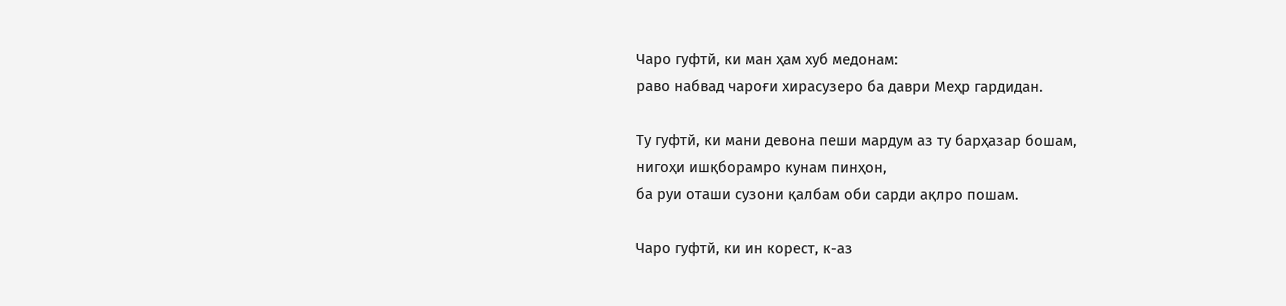Чаро гуфтй, ки ман ҳам хуб медонам:
раво набвад чароғи хирасузеро ба даври Меҳр гардидан.

Ту гуфтй, ки мани девона пеши мардум аз ту барҳазар бошам,
нигоҳи ишқборамро кунам пинҳон,
ба руи оташи сузони қалбам оби сарди ақлро пошам.

Чаро гуфтй, ки ин корест, к-аз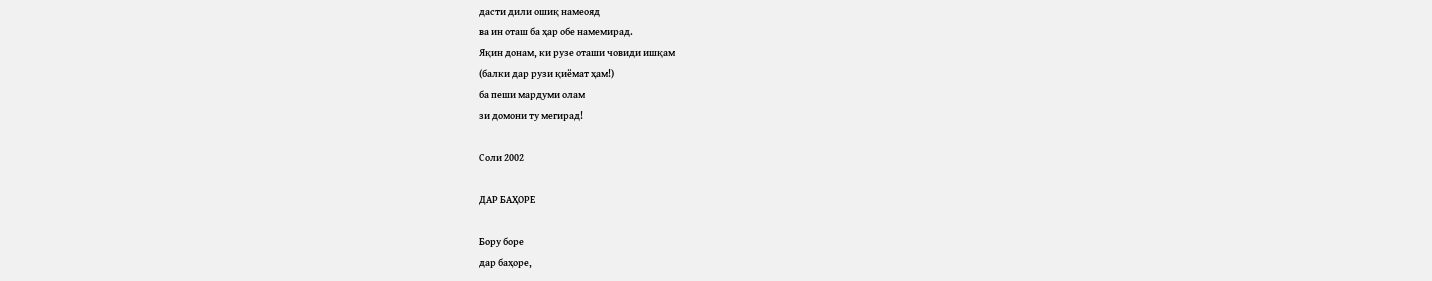дасти дили ошиқ намеояд
ва ин оташ ба ҳар обе намемирад.
Яқин донам, ки рузе оташи човиди ишқам
(балки дар рузи қиёмат ҳам!)
ба пеши мардуми олам
зи домони ту мегирад!

Соли 2002

ДАР БАҲОРЕ

Бору боре
дар баҳоре,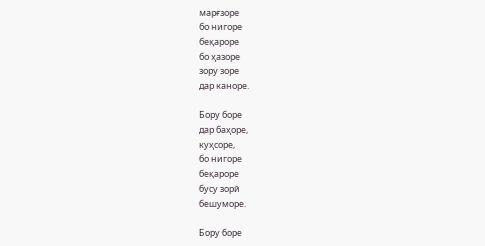марғзоре
бо нигоре
беқароре
бо ҳазоре
зору зоре
дар каноре.

Бору боре
дар баҳоре,
куҳсоре,
бо нигоре
беқароре
бусу зорй
бешуморе.

Бору боре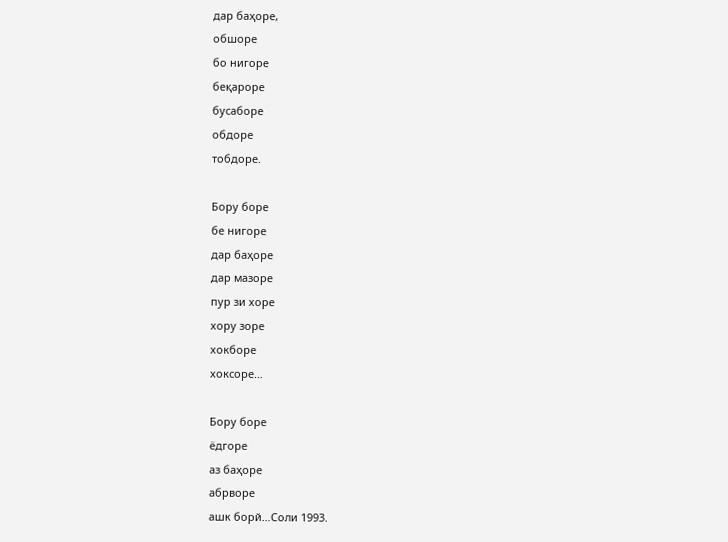дар баҳоре,
обшоре
бо нигоре
беқароре
бусаборе
обдоре
тобдоре.

Бору боре
бе нигоре
дар баҳоре
дар мазоре
пур зи хоре
хору зоре
хокборе
хоксоре…

Бору боре
ёдгоре
аз баҳоре
абрворе
ашк борй…Соли 1993.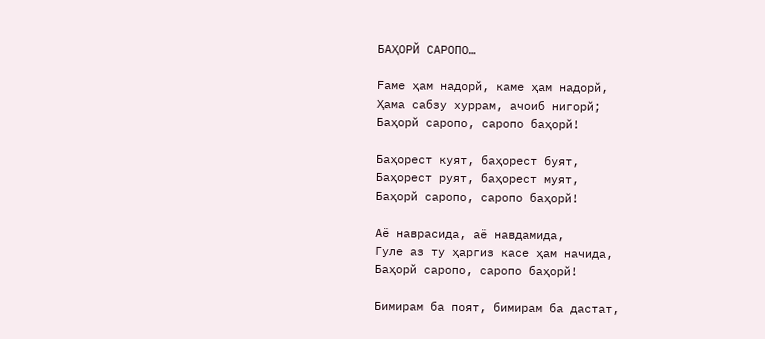БАҲОРЙ САРОПО…

Fаме ҳам надорй, каме ҳам надорй,
Ҳама сабзу хуррам, ачоиб нигорй;
Баҳорй саропо, саропо баҳорй!

Баҳорест куят, баҳорест буят,
Баҳорест руят, баҳорест муят,
Баҳорй саропо, саропо баҳорй!

Аё наврасида, аё навдамида,
Гуле аз ту ҳаргиз касе ҳам начида,
Баҳорй саропо, саропо баҳорй!

Бимирам ба поят, бимирам ба дастат,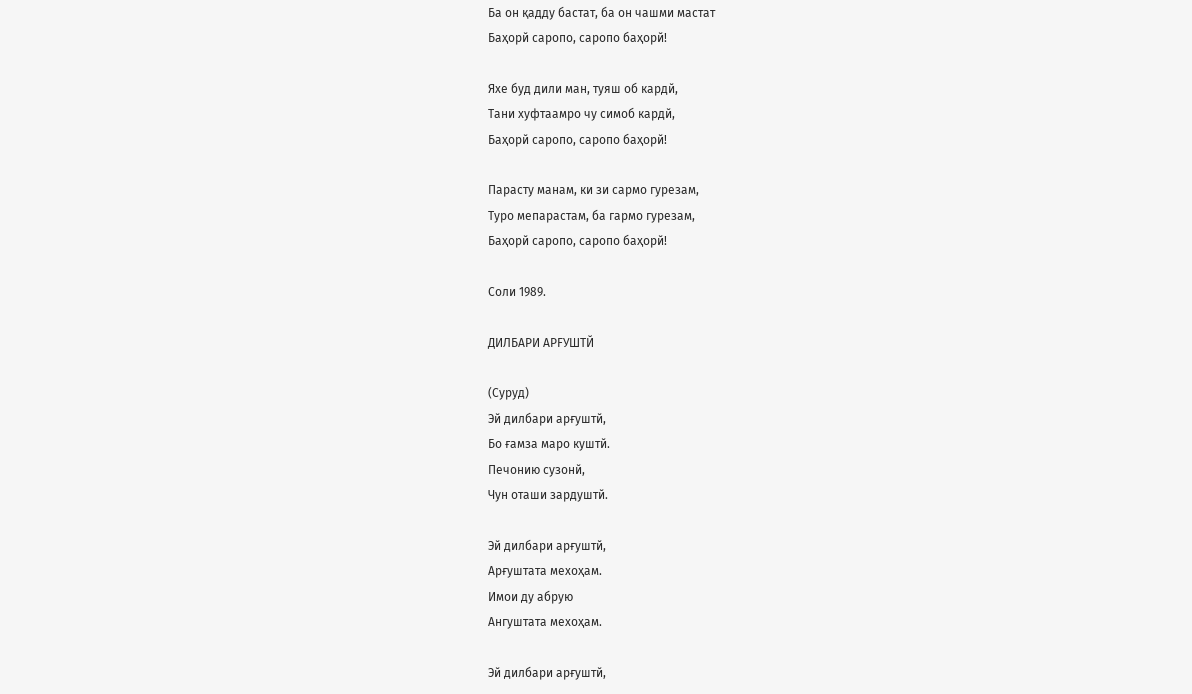Ба он қадду бастат, ба он чашми мастат
Баҳорй саропо, саропо баҳорй!

Яхе буд дили ман, туяш об кардй,
Тани хуфтаамро чу симоб кардй,
Баҳорй саропо, саропо баҳорй!

Парасту манам, ки зи сармо гурезам,
Туро мепарастам, ба гармо гурезам,
Баҳорй саропо, саропо баҳорй!

Соли 1989.

ДИЛБАРИ АРFУШТЙ

(Суруд)
Эй дилбари арғуштй,
Бо ғамза маро куштй.
Печонию сузонй,
Чун оташи зардуштй.

Эй дилбари арғуштй,
Арғуштата мехоҳам.
Имои ду абрую
Ангуштата мехоҳам.

Эй дилбари арғуштй,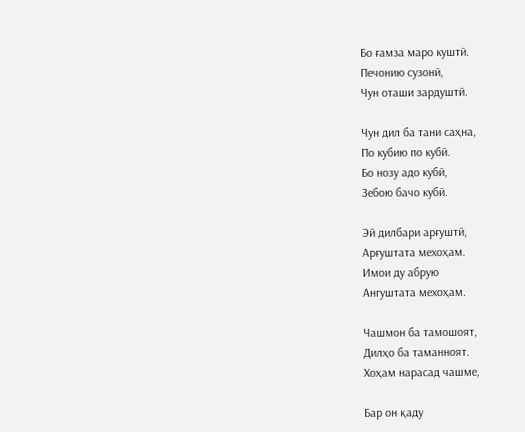Бо ғамза маро куштй.
Печонию сузонй,
Чун оташи зардуштй.

Чун дил ба тани саҳна,
По кубию по кубй.
Бо нозу адо кубй,
Зебою бачо кубй.

Эй дилбари арғуштй,
Арғуштата мехоҳам.
Имои ду абрую
Ангуштата мехоҳам.

Чашмон ба тамошоят,
Дилҳо ба таманноят.
Хоҳам нарасад чашме,

Бар он қаду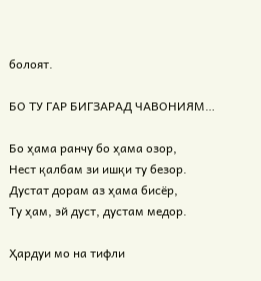болоят.

БО ТУ ГАР БИГЗАРАД ЧАВОНИЯМ…

Бо ҳама ранчу бо ҳама озор,
Нест қалбам зи ишқи ту безор.
Дустат дорам аз ҳама бисёр,
Ту ҳам, эй дуст, дустам медор.

Ҳардуи мо на тифли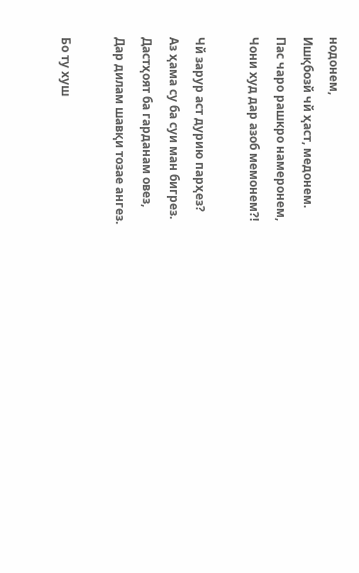нодонем,
Ишқбозй чй ҳаст, медонем.
Пас чаро рашкро намеронем,
Чони худ дар азоб мемонем?!

Чй зарур аст дурию парҳез?
Аз ҳама су ба суи ман бигрез.
Дастҳоят ба гарданам овез,
Дар дилам шавқи тозае ангез.

Бо ту хуш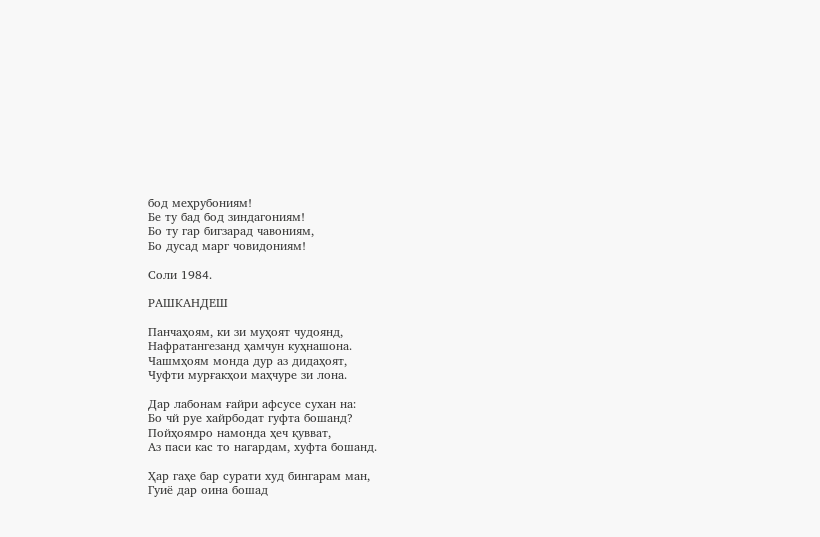бод меҳрубониям!
Бе ту бад бод зиндагониям!
Бо ту гар бигзарад чавониям,
Бо дусад марг човидониям!

Соли 1984.

РАШКАНДЕШ

Панчаҳоям, ки зи муҳоят чудоянд,
Нафратангезанд ҳамчун куҳнашона.
Чашмҳоям монда дур аз дидаҳоят,
Чуфти мурғакҳои маҳчуре зи лона.

Дар лабонам ғайри афсусе сухан на:
Бо чй руе хайрбодат гуфта бошанд?
Пойҳоямро намонда ҳеч қувват,
Аз паси кас то нагардам, хуфта бошанд.

Ҳар гаҳе бар сурати худ бингарам ман,
Гуиё дар оина бошад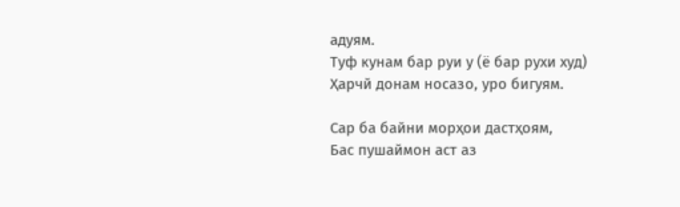адуям.
Туф кунам бар руи у (ё бар рухи худ)
Ҳарчй донам носазо, уро бигуям.

Сар ба байни морҳои дастҳоям,
Бас пушаймон аст аз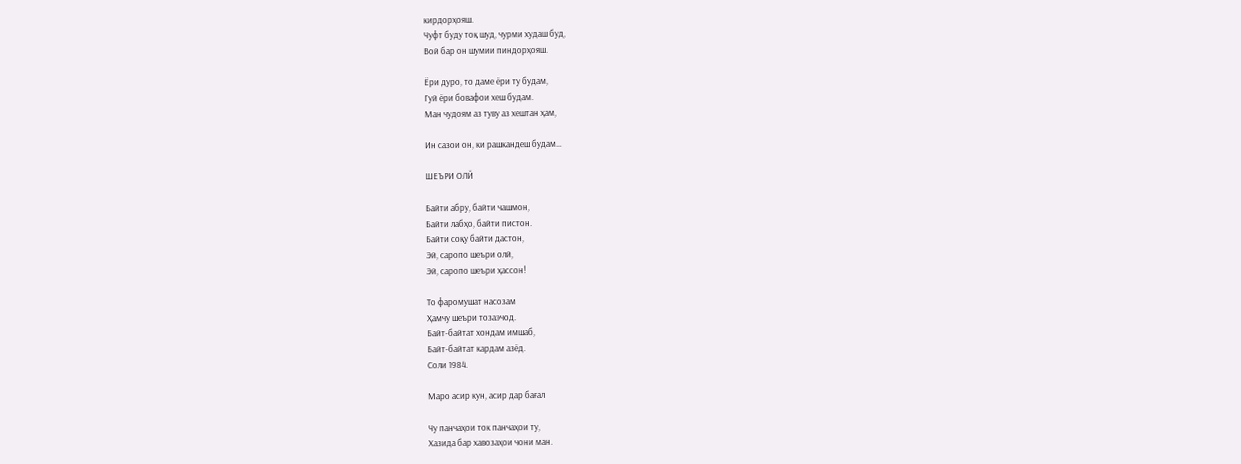кирдорҳояш.
Чуфт буду тоқ шуд, чурми худаш буд,
Вой бар он шумии пиндорҳояш.

Ёри дуро, то даме ёри ту будам,
Гуй ёри бовафои хеш будам.
Ман чудоям аз туву аз хештан ҳам,

Ин сазои он, ки рашкандеш будам…

ШЕЪРИ ОЛЙ

Байти абру, байти чашмон,
Байти лабҳо, байти пистон.
Байти соқу байти дастон,
Эй, саропо шеъри олй,
Эй, саропо шеъри ҳассон!

То фаромушат насозам
Ҳамчу шеъри тозаэчод.
Байт-байтат хондам имшаб,
Байт-байтат кардам азёд.
Соли 1984.

Маро асир кун, асир дар бағал

Чу панчаҳои ток панчаҳои ту,
Хазида бар хавозаҳои чони ман.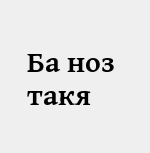Ба ноз такя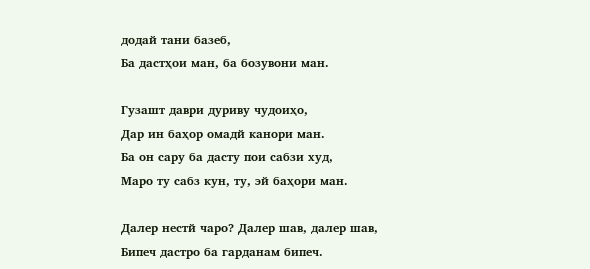додай тани базеб,
Ба дастҳои ман, ба бозувони ман.

Гузашт даври дуриву чудоиҳо,
Дар ин баҳор омадй канори ман.
Ба он сару ба дасту пои сабзи худ,
Маро ту сабз кун, ту, эй баҳори ман.

Далер нестй чаро? Далер шав, далер шав,
Бипеч дастро ба гарданам бипеч.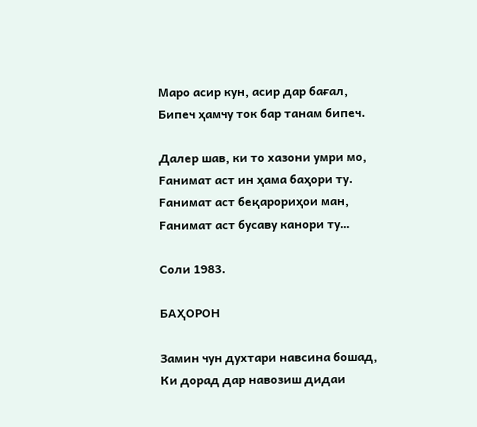Маро асир кун, асир дар бағал,
Бипеч ҳамчу ток бар танам бипеч.

Далер шав, ки то хазони умри мо,
Fанимат аст ин ҳама баҳори ту.
Fанимат аст беқарориҳои ман,
Fанимат аст бусаву канори ту…

Соли 1983.

БАҲОРОН

Замин чун духтари навсина бошад,
Ки дорад дар навозиш дидаи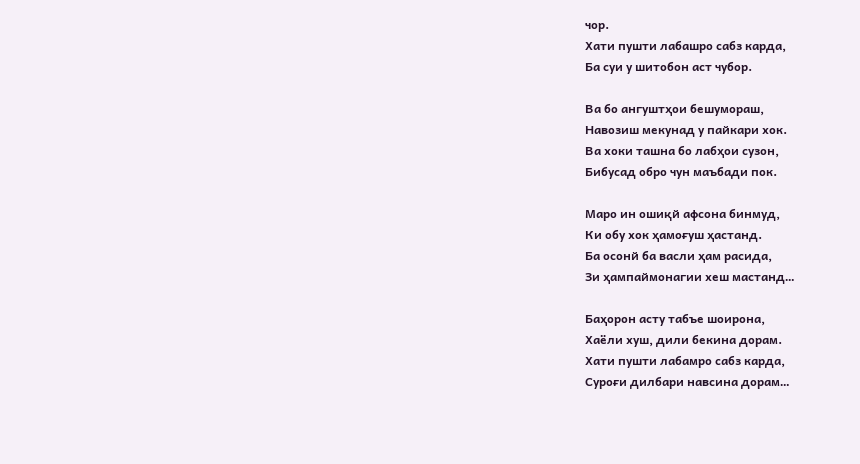чор.
Хати пушти лабашро сабз карда,
Ба суи у шитобон аст чубор.

Ва бо ангуштҳои бешумораш,
Навозиш мекунад у пайкари хок.
Ва хоки ташна бо лабҳои сузон,
Бибусад обро чун маъбади пок.

Маро ин ошиқй афсона бинмуд,
Ки обу хок ҳамоғуш ҳастанд.
Ба осонй ба васли ҳам расида,
Зи ҳампаймонагии хеш мастанд…

Баҳорон асту табъе шоирона,
Хаёли хуш, дили бекина дорам.
Хати пушти лабамро сабз карда,
Суроғи дилбари навсина дорам…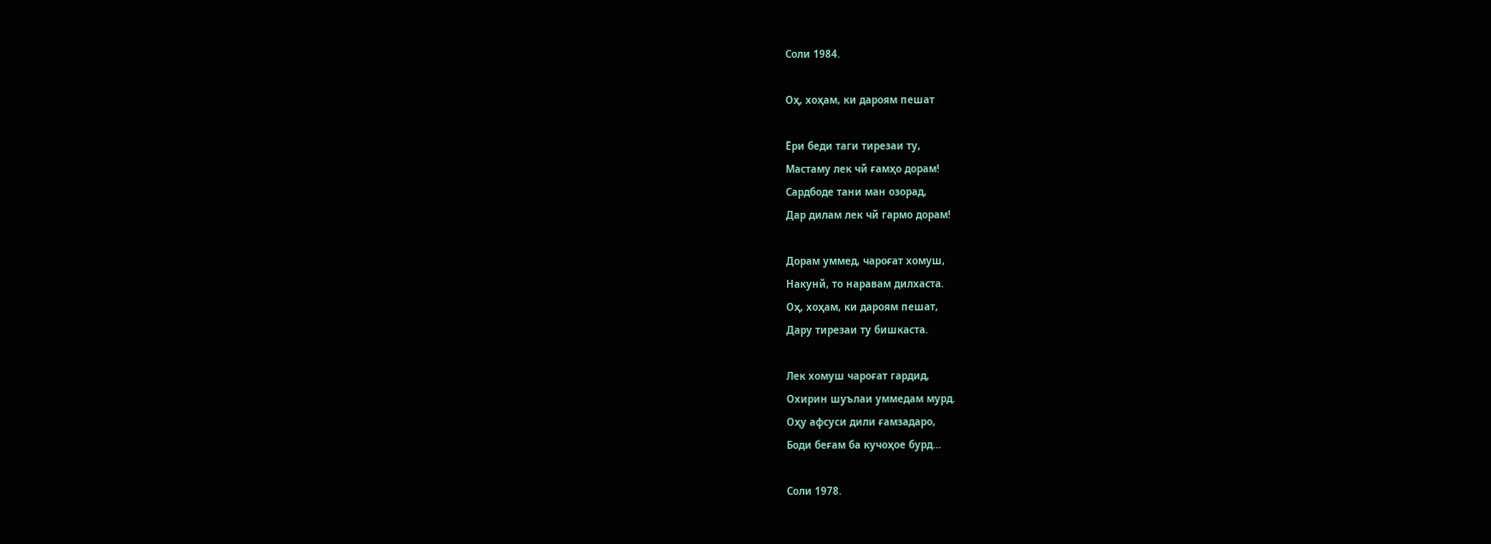Соли 1984.

Оҳ, хоҳам, ки дароям пешат

Ёри беди таги тирезаи ту,
Мастаму лек чй ғамҳо дорам!
Сардбоде тани ман озорад,
Дар дилам лек чй гармо дорам!

Дорам уммед, чароғат хомуш,
Накунй, то наравам дилхаста.
Оҳ, хоҳам, ки дароям пешат,
Дару тирезаи ту бишкаста.

Лек хомуш чароғат гардид,
Охирин шуълаи уммедам мурд.
Оҳу афсуси дили ғамзадаро,
Боди беғам ба кучоҳое бурд…

Соли 1978.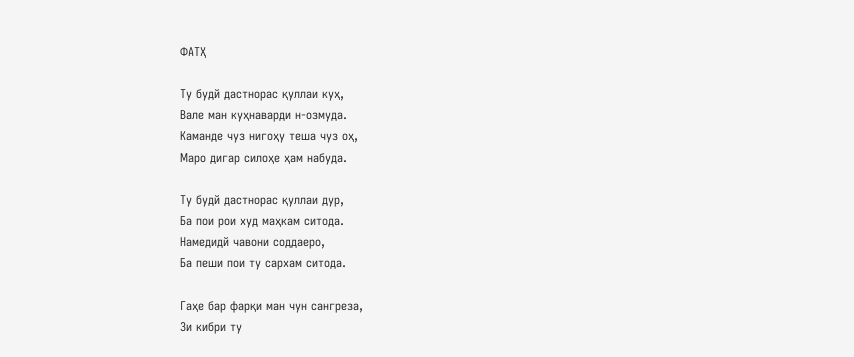ФАТҲ

Ту будй дастнорас қуллаи куҳ,
Вале ман куҳнаварди н-озмуда.
Каманде чуз нигоҳу теша чуз оҳ,
Маро дигар силоҳе ҳам набуда.

Ту будй дастнорас қуллаи дур,
Ба пои рои худ маҳкам ситода.
Намедидй чавони соддаеро,
Ба пеши пои ту сархам ситода.

Гаҳе бар фарқи ман чун сангреза,
Зи кибри ту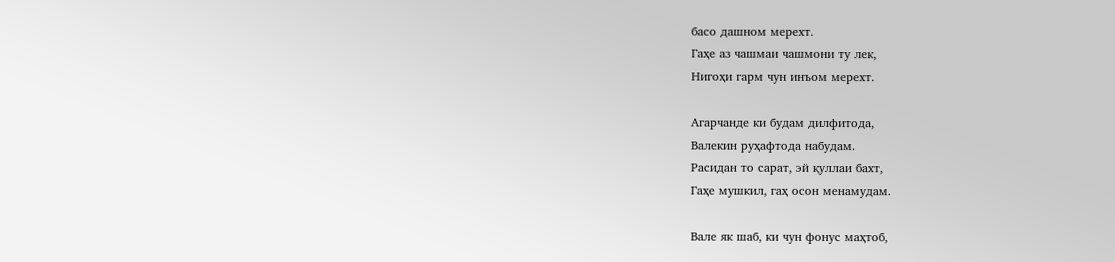басо дашном мерехт.
Гаҳе аз чашмаи чашмони ту лек,
Нигоҳи гарм чун инъом мерехт.

Агарчанде ки будам дилфитода,
Валекин руҳафтода набудам.
Расидан то сарат, эй қуллаи бахт,
Гаҳе мушкил, гаҳ осон менамудам.

Вале як шаб, ки чун фонус маҳтоб,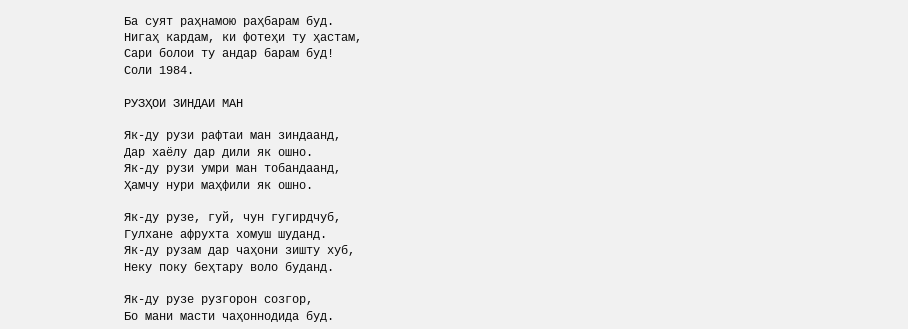Ба суят раҳнамою раҳбарам буд.
Нигаҳ кардам, ки фотеҳи ту ҳастам,
Сари болои ту андар барам буд!
Соли 1984.

РУЗҲОИ ЗИНДАИ МАН

Як-ду рузи рафтаи ман зиндаанд,
Дар хаёлу дар дили як ошно.
Як-ду рузи умри ман тобандаанд,
Ҳамчу нури маҳфили як ошно.

Як-ду рузе, гуй, чун гугирдчуб,
Гулхане афрухта хомуш шуданд.
Як-ду рузам дар чаҳони зишту хуб,
Неку поку беҳтару воло буданд.

Як-ду рузе рузгорон созгор,
Бо мани масти чаҳоннодида буд.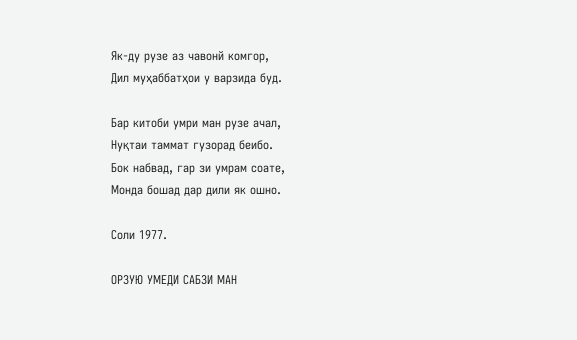Як-ду рузе аз чавонй комгор,
Дил муҳаббатҳои у варзида буд.

Бар китоби умри ман рузе ачал,
Нуқтаи таммат гузорад беибо.
Бок набвад, гар зи умрам соате,
Монда бошад дар дили як ошно.

Соли 1977.

ОРЗУЮ УМЕДИ САБЗИ МАН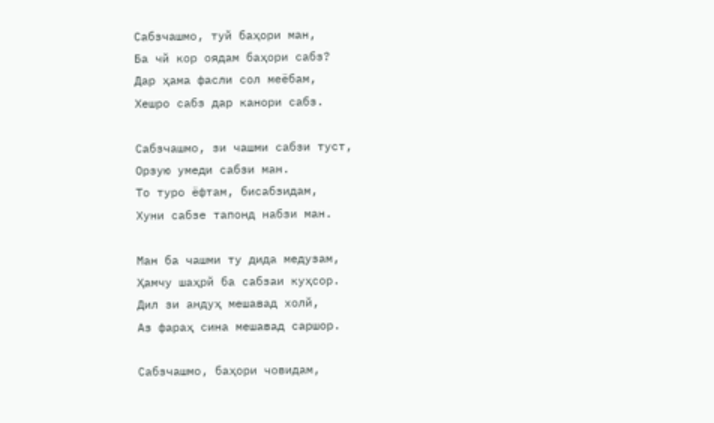Сабзчашмо, туй баҳори ман,
Ба чй кор оядам баҳори сабз?
Дар ҳама фасли сол меёбам,
Хешро сабз дар канори сабз.

Сабзчашмо, зи чашми сабзи туст,
Орзую умеди сабзи ман.
То туро ёфтам, бисабзидам,
Хуни сабзе тапонд набзи ман.

Ман ба чашми ту дида медузам,
Ҳамчу шаҳрй ба сабзаи куҳсор.
Дил зи андуҳ мешавад холй,
Аз фараҳ сина мешавад саршор.

Сабзчашмо, баҳори човидам,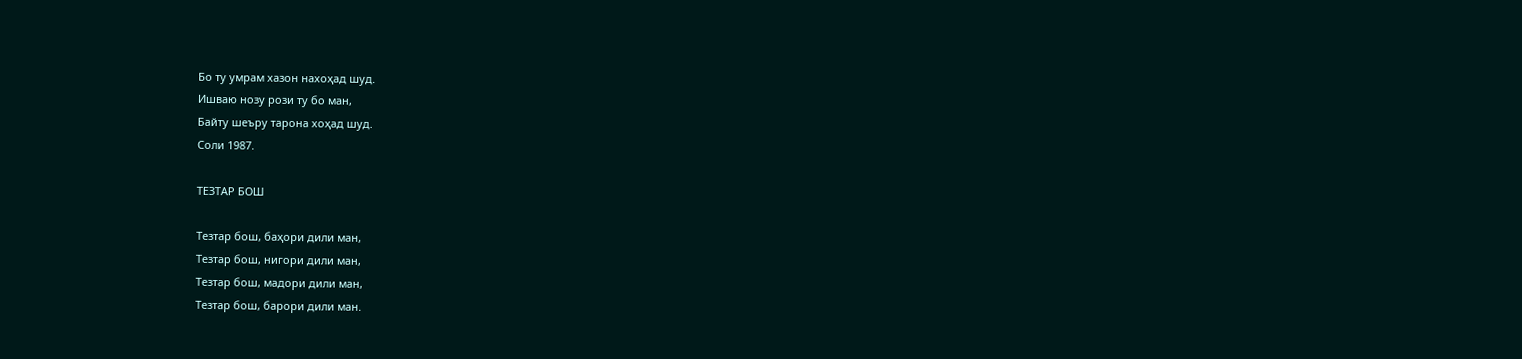Бо ту умрам хазон нахоҳад шуд.
Ишваю нозу рози ту бо ман,
Байту шеъру тарона хоҳад шуд.
Соли 1987.

ТЕЗТАР БОШ

Тезтар бош, баҳори дили ман,
Тезтар бош, нигори дили ман,
Тезтар бош, мадори дили ман,
Тезтар бош, барори дили ман.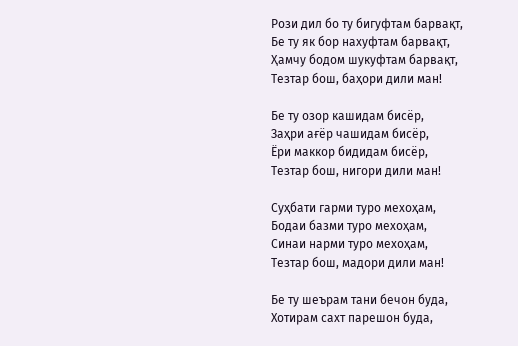Рози дил бо ту бигуфтам барвақт,
Бе ту як бор нахуфтам барвақт,
Ҳамчу бодом шукуфтам барвақт,
Тезтар бош, баҳори дили ман!

Бе ту озор кашидам бисёр,
Заҳри ағёр чашидам бисёр,
Ёри маккор бидидам бисёр,
Тезтар бош, нигори дили ман!

Суҳбати гарми туро мехоҳам,
Бодаи базми туро мехоҳам,
Синаи нарми туро мехоҳам,
Тезтар бош, мадори дили ман!

Бе ту шеърам тани бечон буда,
Хотирам сахт парешон буда,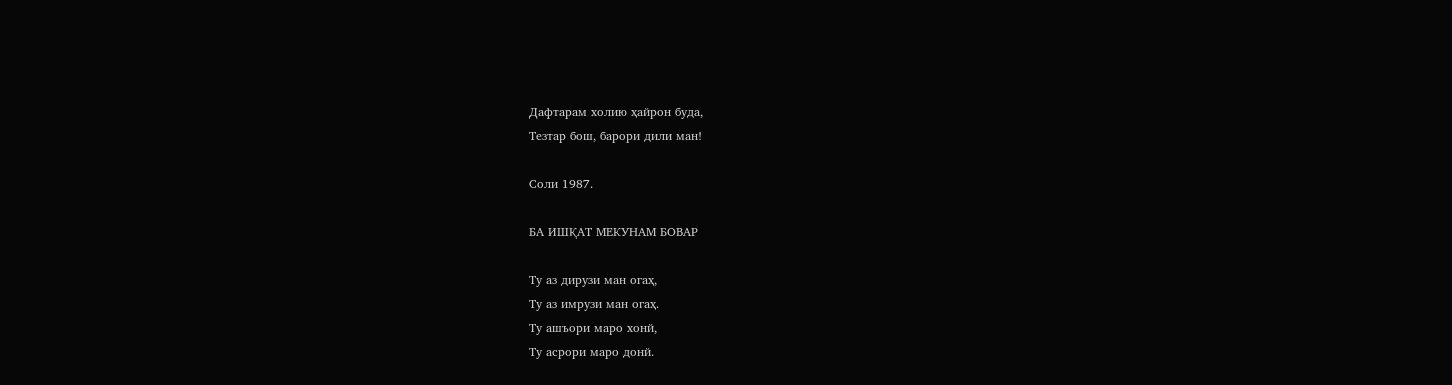Дафтарам холию ҳайрон буда,
Тезтар бош, барори дили ман!

Соли 1987.

БА ИШҚАТ МЕКУНАМ БОВАР

Ту аз дирузи ман огаҳ,
Ту аз имрузи ман огаҳ.
Ту ашъори маро хонй,
Ту асрори маро донй.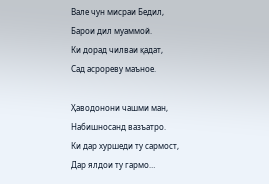Вале чун мисраи Бедил,
Барои дил муаммой.
Ки дорад чилваи қадат,
Сад асрореву маъное.

Ҳаводонони чашми ман,
Набишносанд вазъатро.
Ки дар хуршеди ту сармост,
Дар ялдои ту гармо…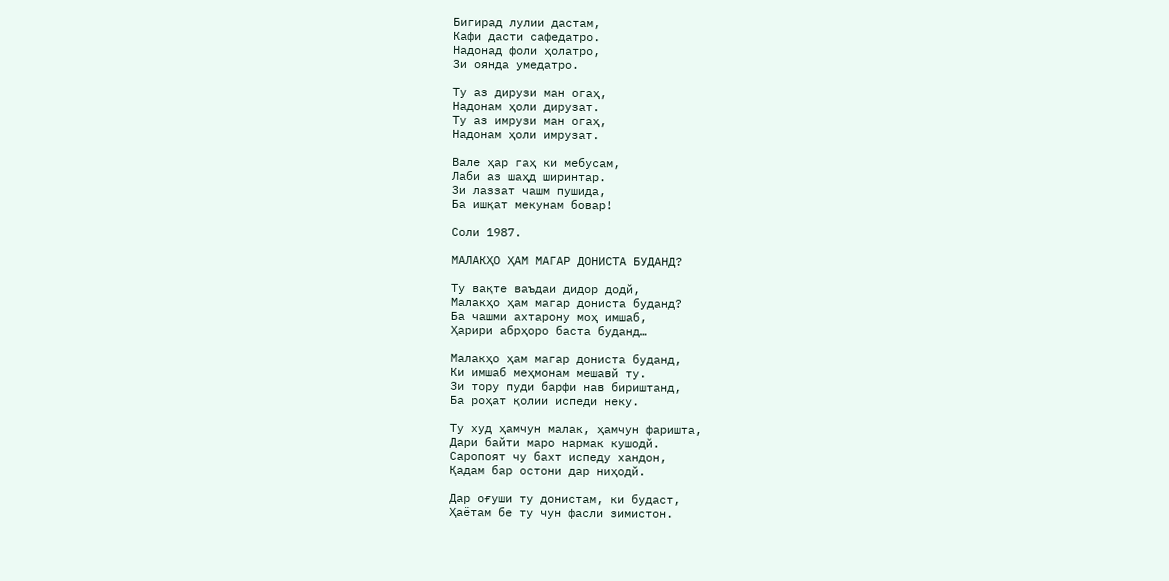Бигирад лулии дастам,
Кафи дасти сафедатро.
Надонад фоли ҳолатро,
Зи оянда умедатро.

Ту аз дирузи ман огаҳ,
Надонам ҳоли дирузат.
Ту аз имрузи ман огаҳ,
Надонам ҳоли имрузат.

Вале ҳар гаҳ ки мебусам,
Лаби аз шаҳд ширинтар.
Зи лаззат чашм пушида,
Ба ишқат мекунам бовар!

Соли 1987.

МАЛАКҲО ҲАМ МАГАР ДОНИСТА БУДАНД?

Ту вақте ваъдаи дидор додй,
Малакҳо ҳам магар дониста буданд?
Ба чашми ахтарону моҳ имшаб,
Ҳарири абрҳоро баста буданд…

Малакҳо ҳам магар дониста буданд,
Ки имшаб меҳмонам мешавй ту.
Зи тору пуди барфи нав бириштанд,
Ба роҳат қолии испеди неку.

Ту худ ҳамчун малак, ҳамчун фаришта,
Дари байти маро нармак кушодй.
Саропоят чу бахт испеду хандон,
Қадам бар остони дар ниҳодй.

Дар оғуши ту донистам, ки будаст,
Ҳаётам бе ту чун фасли зимистон.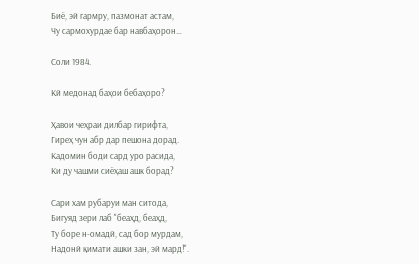Биё, эй гармру, пазмонат астам,
Чу сармохурдае бар навбаҳорон…

Соли 1984.

Кй медонад баҳои бебаҳоро?

Ҳавои чеҳраи дилбар гирифта,
Гиреҳ чун абр дар пешона дорад.
Кадомин боди сард уро расида,
Ки ду чашми сиёҳаш ашк борад?

Сари хам рубаруи ман ситода,
Бигуяд зери лаб "беаҳд, беаҳд,
Ту боре н-омадй, сад бор мурдам,
Надонй қимати ашки зан, эй мард!".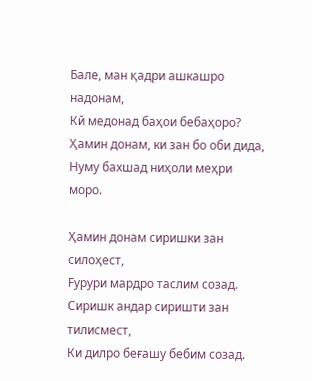Бале, ман қадри ашкашро надонам,
Кй медонад баҳои бебаҳоро?
Ҳамин донам, ки зан бо оби дида,
Нуму бахшад ниҳоли меҳри моро.

Ҳамин донам сиришки зан силоҳест,
Fурури мардро таслим созад.
Сиришк андар сиришти зан тилисмест,
Ки дилро беғашу бебим созад.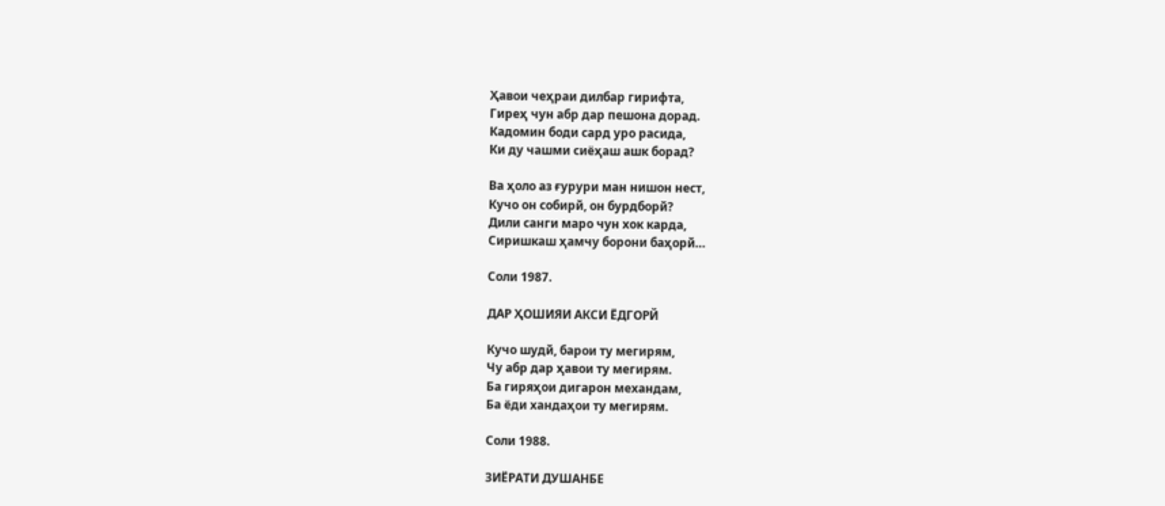Ҳавои чеҳраи дилбар гирифта,
Гиреҳ чун абр дар пешона дорад.
Кадомин боди сард уро расида,
Ки ду чашми сиёҳаш ашк борад?

Ва ҳоло аз ғурури ман нишон нест,
Кучо он собирй, он бурдборй?
Дили санги маро чун хок карда,
Сиришкаш ҳамчу борони баҳорй…

Соли 1987.

ДАР ҲОШИЯИ АКСИ ЁДГОРЙ

Кучо шудй, барои ту мегирям,
Чу абр дар ҳавои ту мегирям.
Ба гиряҳои дигарон механдам,
Ба ёди хандаҳои ту мегирям.

Соли 1988.

ЗИЁРАТИ ДУШАНБЕ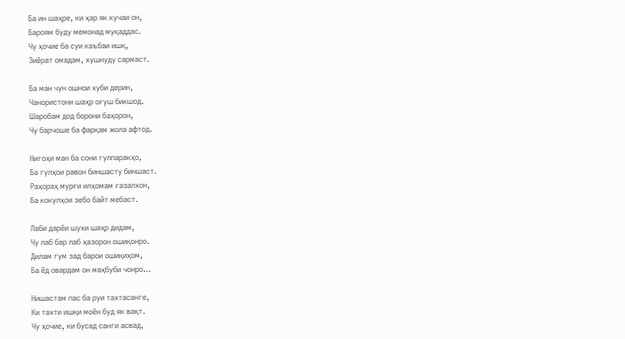Ба ин шаҳре, ки ҳар як кучаи он,
Бароям буду мемонад муқаддас.
Чу ҳочие ба суи каъбаи ишқ,
Зиёрат омадам, хушнуду сармаст.

Ба ман чун ошнои хуби дерин,
Чанористони шаҳр оғуш бикшод.
Шаробам дод борони баҳорон,
Чу барчоше ба фарқам жола афтод.

Нигоҳи ман ба сони гулпаракҳо,
Ба гулҳои равон биншасту биншаст.
Раҳораҳ мурғи илҳомам ғазалхон,
Ба кокулҳои зебо байт мебаст.

Лаби дарёи шухи шаҳр дидам,
Чу лаб бар лаб ҳазорон ошиқонро.
Дилам гум зад барои ошиқиҳом,
Ба ёд овардам он маҳбуби чонро…

Нишастам пас ба руи тахтасанге,
Ки тахти ишқи моён буд як вақт.
Чу ҳочие, ки бусад санги асвад,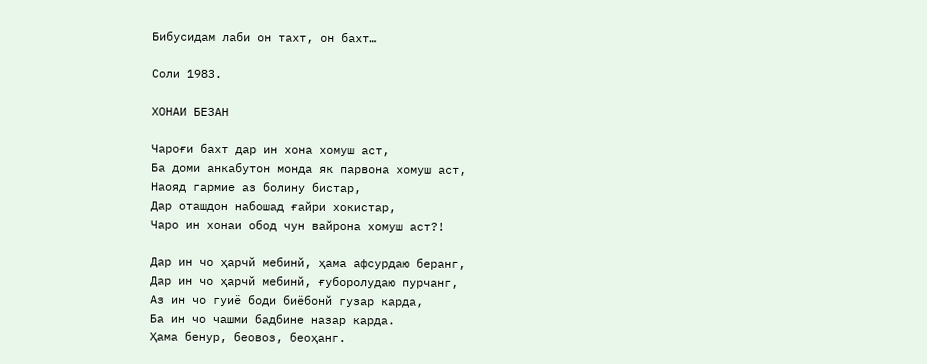Бибусидам лаби он тахт, он бахт…

Соли 1983.

ХОНАИ БЕЗАН

Чароғи бахт дар ин хона хомуш аст,
Ба доми анкабутон монда як парвона хомуш аст,
Наояд гармие аз болину бистар,
Дар оташдон набошад ғайри хокистар,
Чаро ин хонаи обод чун вайрона хомуш аст?!

Дар ин чо ҳарчй мебинй, ҳама афсурдаю беранг,
Дар ин чо ҳарчй мебинй, ғуборолудаю пурчанг,
Аз ин чо гуиё боди биёбонй гузар карда,
Ба ин чо чашми бадбине назар карда.
Ҳама бенур, беовоз, беоҳанг.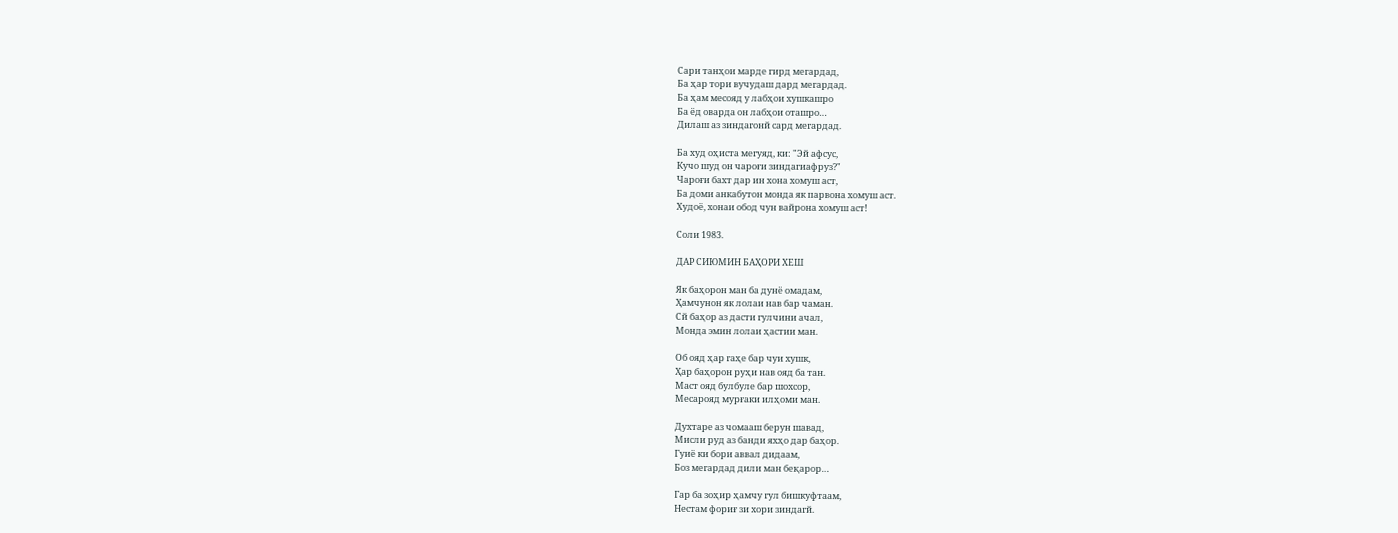Сари танҳои марде гирд мегардад,
Ба ҳар тори вучудаш дард мегардад.
Ба ҳам месояд у лабҳои хушкашро
Ба ёд оварда он лабҳои оташро…
Дилаш аз зиндагонй сард мегардад.

Ба худ оҳиста мегуяд, ки: "Эй афсус,
Кучо шуд он чароғи зиндагиафруз?"
Чароғи бахт дар ин хона хомуш аст,
Ба доми анкабутон монда як парвона хомуш аст.
Худоё, хонаи обод чун вайрона хомуш аст!

Соли 1983.

ДАР СИЮМИН БАҲОРИ ХЕШ

Як баҳорон ман ба дунё омадам,
Ҳамчунон як лолаи нав бар чаман.
Сй баҳор аз дасти гулчини ачал,
Монда эмин лолаи ҳастии ман.

Об ояд ҳар гаҳе бар чуи хушк,
Ҳар баҳорон руҳи нав ояд ба тан.
Маст ояд булбуле бар шохсор,
Месарояд мурғаки илҳоми ман.

Духтаре аз чомааш берун шавад,
Мисли руд аз банди яхҳо дар баҳор.
Гуиё ки бори аввал дидаам,
Боз мегардад дили ман беқарор…

Гар ба зоҳир ҳамчу гул бишкуфтаам,
Нестам фориғ зи хори зиндагй.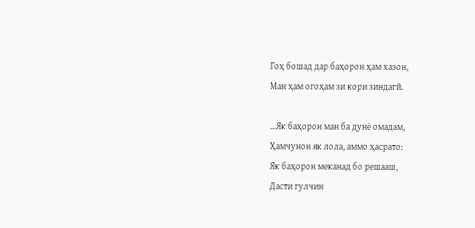Гоҳ бошад дар баҳорон ҳам хазон,
Ман ҳам огоҳам зи кори зиндагй.

…Як баҳорон ман ба дунё омадам,
Ҳамчунон як лола, аммо ҳасрато:
Як баҳорон меканад бо решааш,
Дасти гулчин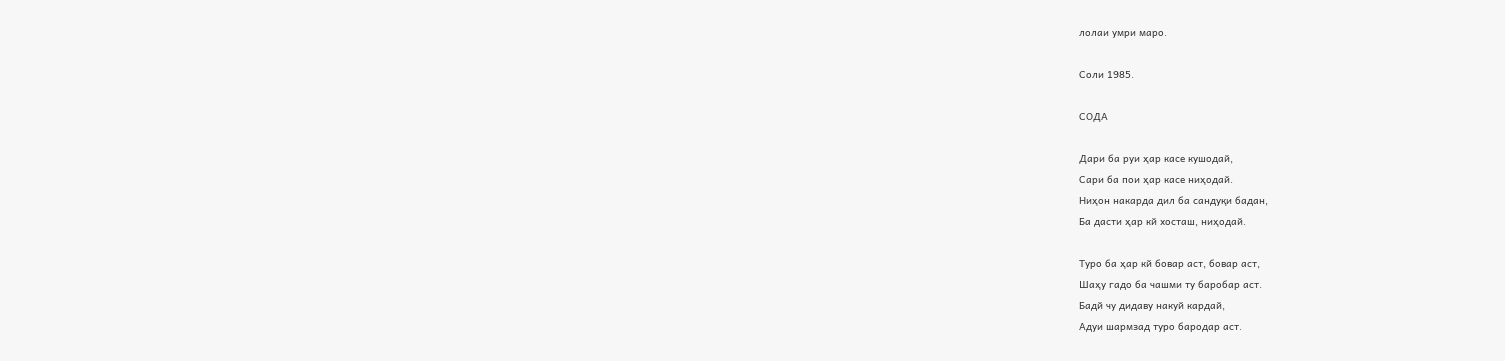лолаи умри маро.

Соли 1985.

СОДА

Дари ба руи ҳар касе кушодай,
Сари ба пои ҳар касе ниҳодай.
Ниҳон накарда дил ба сандуқи бадан,
Ба дасти ҳар кй хосташ, ниҳодай.

Туро ба ҳар кй бовар аст, бовар аст,
Шаҳу гадо ба чашми ту баробар аст.
Бадй чу дидаву накуй кардай,
Адуи шармзад туро бародар аст.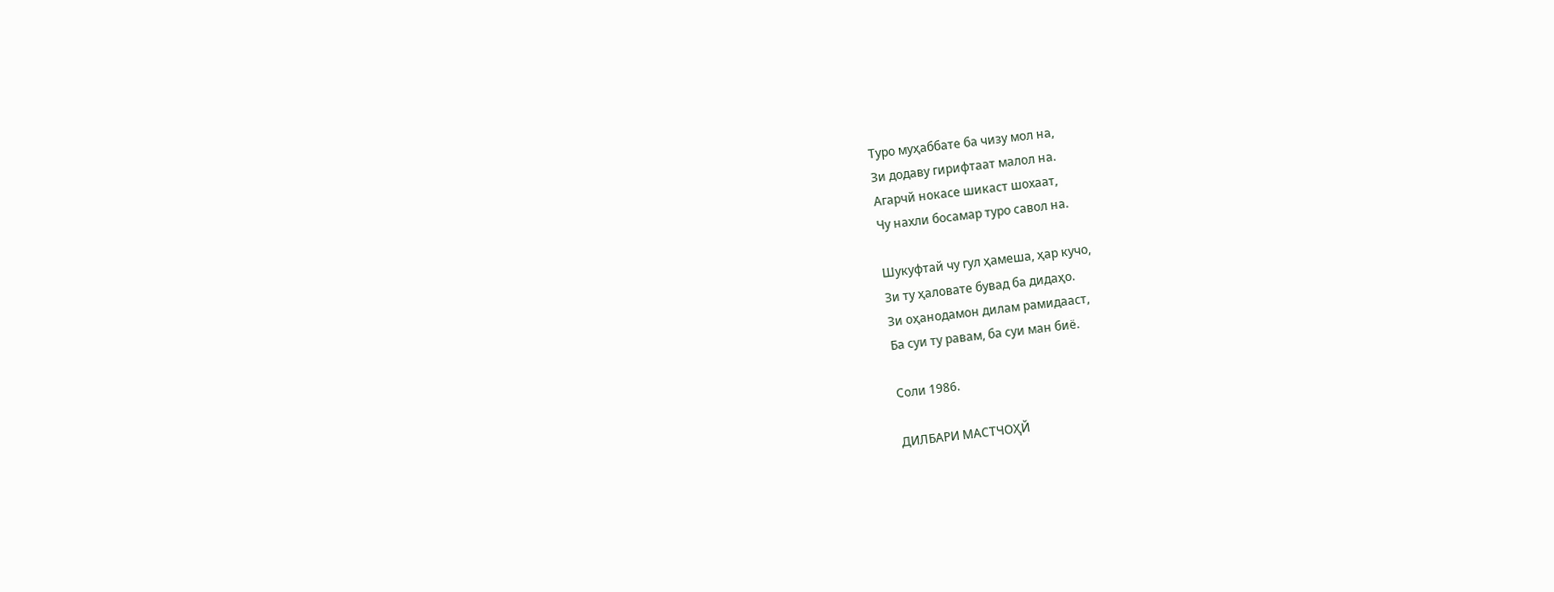Туро муҳаббате ба чизу мол на,
Зи додаву гирифтаат малол на.
Агарчй нокасе шикаст шохаат,
Чу нахли босамар туро савол на.

Шукуфтай чу гул ҳамеша, ҳар кучо,
Зи ту ҳаловате бувад ба дидаҳо.
Зи оҳанодамон дилам рамидааст,
Ба суи ту равам, ба суи ман биё.

Соли 1986.

ДИЛБАРИ МАСТЧОҲЙ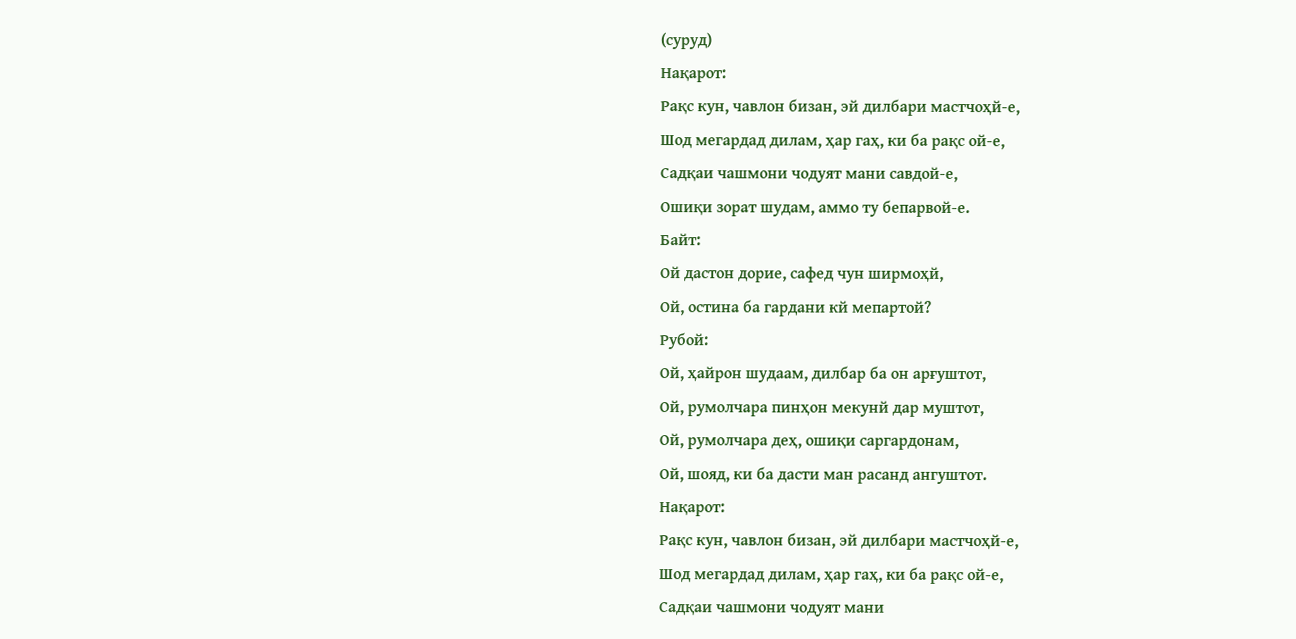(суруд)
Нақарот:
Рақс кун, чавлон бизан, эй дилбари мастчоҳй-е,
Шод мегардад дилам, ҳар гаҳ, ки ба рақс ой-е,
Садқаи чашмони чодуят мани савдой-е,
Ошиқи зорат шудам, аммо ту бепарвой-е.
Байт:
Ой дастон дорие, сафед чун ширмоҳй,
Ой, остина ба гардани кй мепартой?
Рубой:
Ой, ҳайрон шудаам, дилбар ба он арғуштот,
Ой, румолчара пинҳон мекунй дар муштот,
Ой, румолчара деҳ, ошиқи саргардонам,
Ой, шояд, ки ба дасти ман расанд ангуштот.
Нақарот:
Рақс кун, чавлон бизан, эй дилбари мастчоҳй-е,
Шод мегардад дилам, ҳар гаҳ, ки ба рақс ой-е,
Садқаи чашмони чодуят мани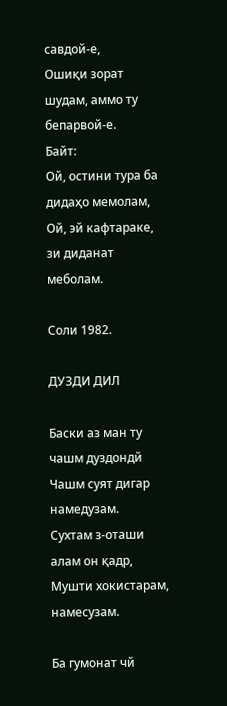савдой-е,
Ошиқи зорат шудам, аммо ту бепарвой-е.
Байт:
Ой, остини тура ба дидаҳо мемолам,
Ой, эй кафтараке, зи диданат меболам.

Соли 1982.

ДУЗДИ ДИЛ

Баски аз ман ту чашм дуздондй
Чашм суят дигар намедузам.
Сухтам з-оташи алам он қадр,
Мушти хокистарам, намесузам.

Ба гумонат чй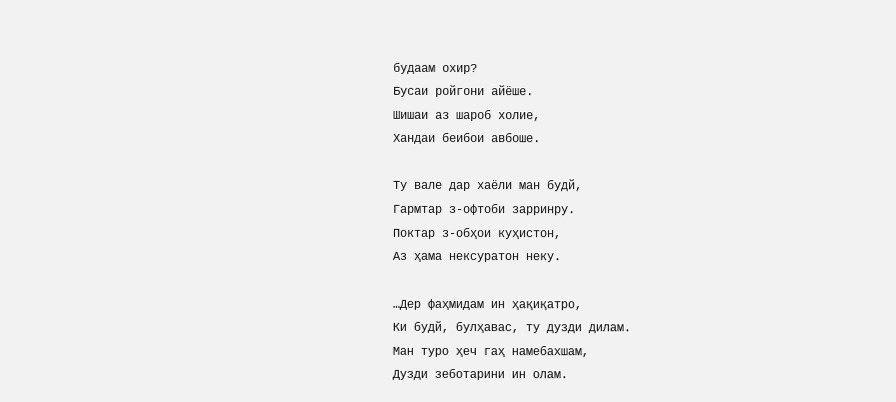будаам охир?
Бусаи ройгони айёше.
Шишаи аз шароб холие,
Хандаи беибои авбоше.

Ту вале дар хаёли ман будй,
Гармтар з-офтоби зарринру.
Поктар з-обҳои куҳистон,
Аз ҳама нексуратон неку.

…Дер фаҳмидам ин ҳақиқатро,
Ки будй, булҳавас, ту дузди дилам.
Ман туро ҳеч гаҳ намебахшам,
Дузди зеботарини ин олам.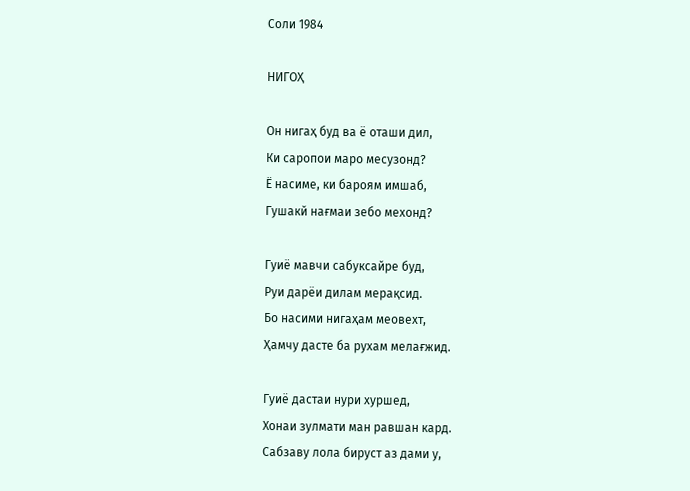Соли 1984

НИГОҲ

Он нигаҳ буд ва ё оташи дил,
Ки саропои маро месузонд?
Ё насиме, ки бароям имшаб,
Гушакй нағмаи зебо мехонд?

Гуиё мавчи сабуксайре буд,
Руи дарёи дилам мерақсид.
Бо насими нигаҳам меовехт,
Ҳамчу дасте ба рухам мелағжид.

Гуиё дастаи нури хуршед,
Хонаи зулмати ман равшан кард.
Сабзаву лола бируст аз дами у,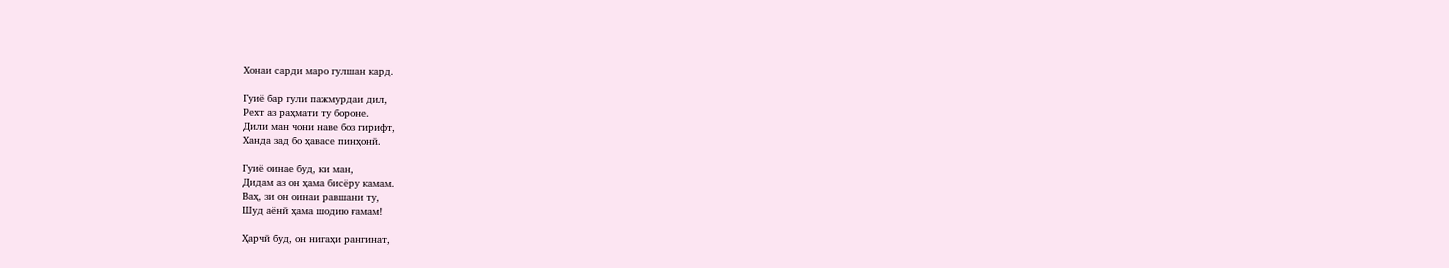Хонаи сарди маро гулшан кард.

Гуиё бар гули пажмурдаи дил,
Рехт аз раҳмати ту бороне.
Дили ман чони наве боз гирифт,
Ханда зад бо ҳавасе пинҳонй.

Гуиё оинае буд, ки ман,
Дидам аз он ҳама бисёру камам.
Ваҳ, зи он оинаи равшани ту,
Шуд аёнй ҳама шодию ғамам!

Ҳарчй буд, он нигаҳи рангинат,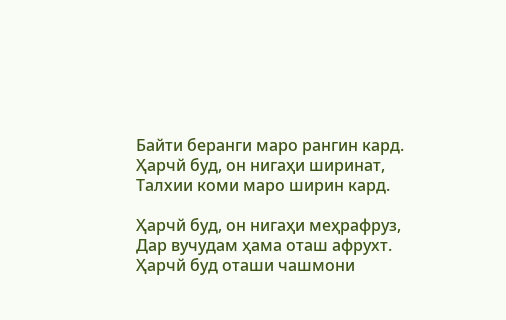Байти беранги маро рангин кард.
Ҳарчй буд, он нигаҳи ширинат,
Талхии коми маро ширин кард.

Ҳарчй буд, он нигаҳи меҳрафруз,
Дар вучудам ҳама оташ афрухт.
Ҳарчй буд оташи чашмони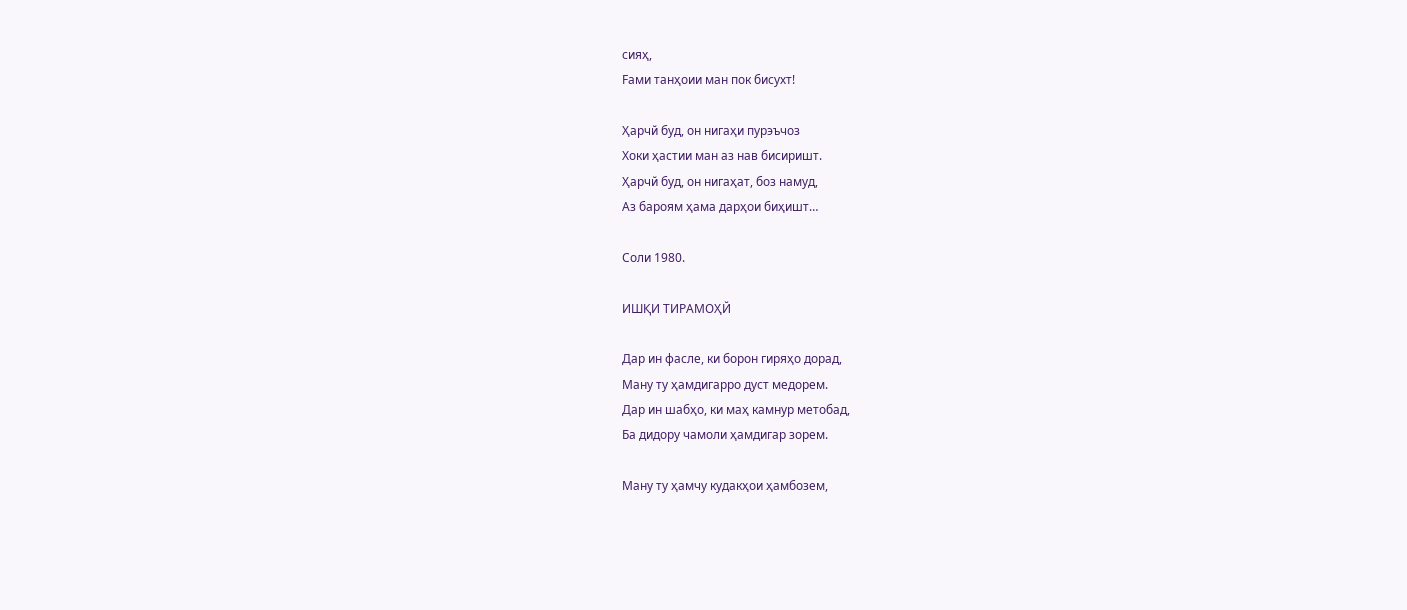сияҳ,
Fами танҳоии ман пок бисухт!

Ҳарчй буд, он нигаҳи пурэъчоз
Хоки ҳастии ман аз нав бисиришт.
Ҳарчй буд, он нигаҳат, боз намуд,
Аз бароям ҳама дарҳои биҳишт…

Соли 1980.

ИШҚИ ТИРАМОҲЙ

Дар ин фасле, ки борон гиряҳо дорад,
Ману ту ҳамдигарро дуст медорем.
Дар ин шабҳо, ки маҳ камнур метобад,
Ба дидору чамоли ҳамдигар зорем.

Ману ту ҳамчу кудакҳои ҳамбозем,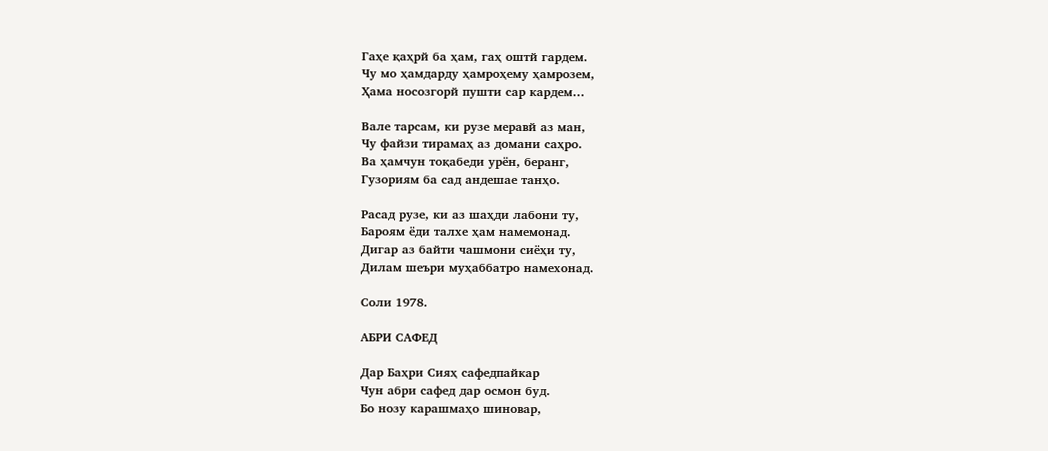Гаҳе қаҳрй ба ҳам, гаҳ оштй гардем.
Чу мо ҳамдарду ҳамроҳему ҳамрозем,
Ҳама носозгорй пушти сар кардем…

Вале тарсам, ки рузе меравй аз ман,
Чу файзи тирамаҳ аз домани саҳро.
Ва ҳамчун тоқабеди урён, беранг,
Гузориям ба сад андешае танҳо.

Расад рузе, ки аз шаҳди лабони ту,
Бароям ёди талхе ҳам намемонад.
Дигар аз байти чашмони сиёҳи ту,
Дилам шеъри муҳаббатро намехонад.

Соли 1978.

АБРИ САФЕД

Дар Баҳри Сияҳ сафедпайкар
Чун абри сафед дар осмон буд.
Бо нозу карашмаҳо шиновар,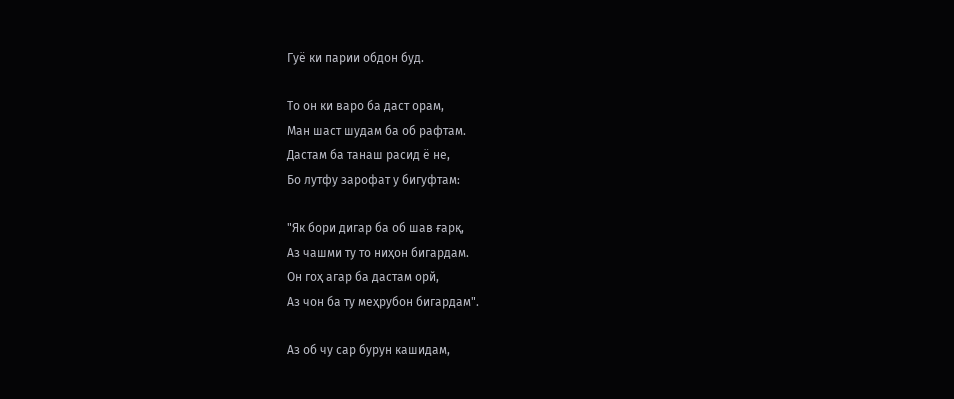Гуё ки парии обдон буд.

То он ки варо ба даст орам,
Ман шаст шудам ба об рафтам.
Дастам ба танаш расид ё не,
Бо лутфу зарофат у бигуфтам:

"Як бори дигар ба об шав ғарқ,
Аз чашми ту то ниҳон бигардам.
Он гоҳ агар ба дастам орй,
Аз чон ба ту меҳрубон бигардам".

Аз об чу сар бурун кашидам,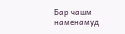Бар чашм наменамуд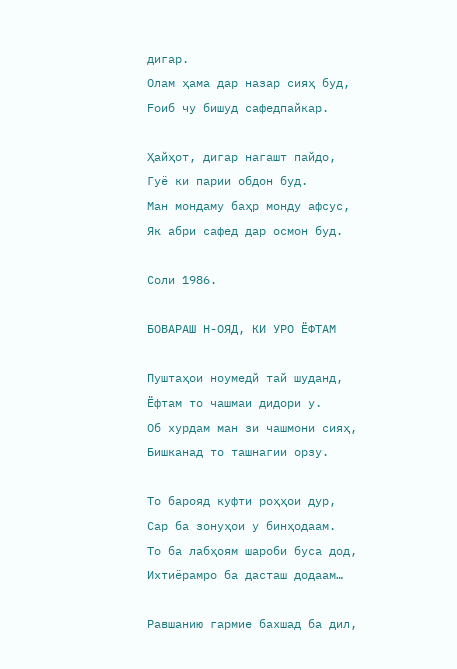дигар.
Олам ҳама дар назар сияҳ буд,
Fоиб чу бишуд сафедпайкар.

Ҳайҳот, дигар нагашт пайдо,
Гуё ки парии обдон буд.
Ман мондаму баҳр монду афсус,
Як абри сафед дар осмон буд.

Соли 1986.

БОВАРАШ Н-ОЯД, КИ УРО ЁФТАМ

Пуштаҳои ноумедй тай шуданд,
Ёфтам то чашмаи дидори у.
Об хурдам ман зи чашмони сияҳ,
Бишканад то ташнагии орзу.

То барояд куфти роҳҳои дур,
Сар ба зонуҳои у бинҳодаам.
То ба лабҳоям шароби буса дод,
Ихтиёрамро ба дасташ додаам…

Равшанию гармие бахшад ба дил,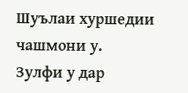Шуълаи хуршедии чашмони у.
Зулфи у дар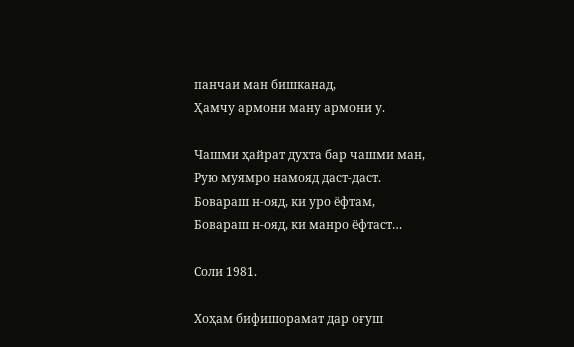панчаи ман бишканад,
Ҳамчу армони ману армони у.

Чашми ҳайрат духта бар чашми ман,
Рую муямро намояд даст-даст.
Бовараш н-ояд, ки уро ёфтам,
Бовараш н-ояд, ки манро ёфтаст…

Соли 1981.

Хоҳам бифишорамат дар оғуш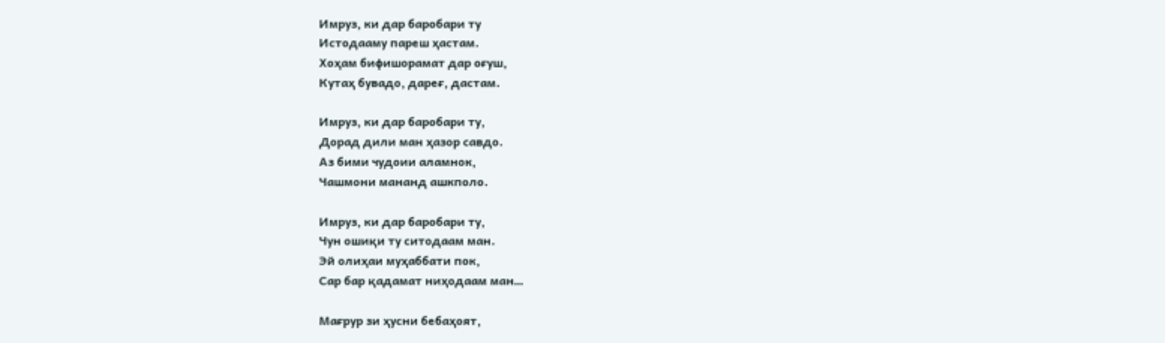Имруз, ки дар баробари ту
Истодааму пареш ҳастам.
Хоҳам бифишорамат дар оғуш,
Кутаҳ бувадо, дареғ, дастам.

Имруз, ки дар баробари ту,
Дорад дили ман ҳазор савдо.
Аз бими чудоии аламнок,
Чашмони мананд ашкполо.

Имруз, ки дар баробари ту,
Чун ошиқи ту ситодаам ман.
Эй олиҳаи муҳаббати пок,
Сар бар қадамат ниҳодаам ман…

Мағрур зи ҳусни бебаҳоят,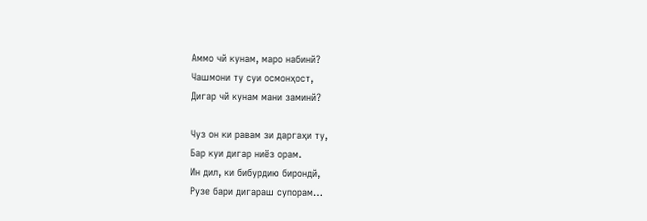Аммо чй кунам, маро набинй?
Чашмони ту суи осмонҳост,
Дигар чй кунам мани заминй?

Чуз он ки равам зи даргаҳи ту,
Бар куи дигар ниёз орам.
Ин дил, ки бибурдию бирондй,
Рузе бари дигараш супорам…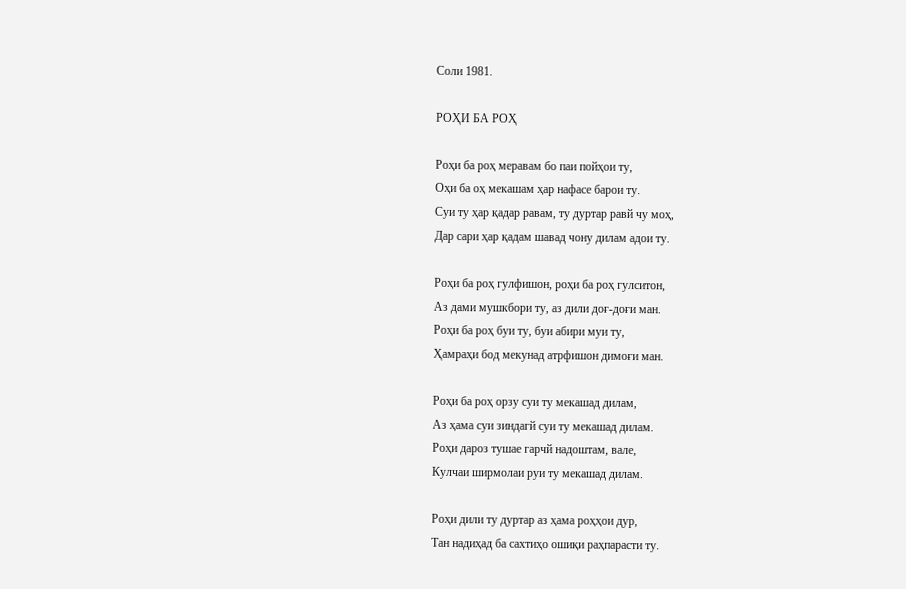Соли 1981.

РОҲИ БА РОҲ

Роҳи ба роҳ меравам бо паи пойҳои ту,
Оҳи ба оҳ мекашам ҳар нафасе барои ту.
Суи ту ҳар қадар равам, ту дуртар равй чу моҳ,
Дар сари ҳар қадам шавад чону дилам адои ту.

Роҳи ба роҳ гулфишон, роҳи ба роҳ гулситон,
Аз дами мушкбори ту, аз дили доғ-доғи ман.
Роҳи ба роҳ буи ту, буи абири муи ту,
Ҳамраҳи бод мекунад атрфишон димоғи ман.

Роҳи ба роҳ орзу суи ту мекашад дилам,
Аз ҳама суи зиндагй суи ту мекашад дилам.
Роҳи дароз тушае гарчй надоштам, вале,
Кулчаи ширмолаи руи ту мекашад дилам.

Роҳи дили ту дуртар аз ҳама роҳҳои дур,
Тан надиҳад ба сахтиҳо ошиқи раҳпарасти ту.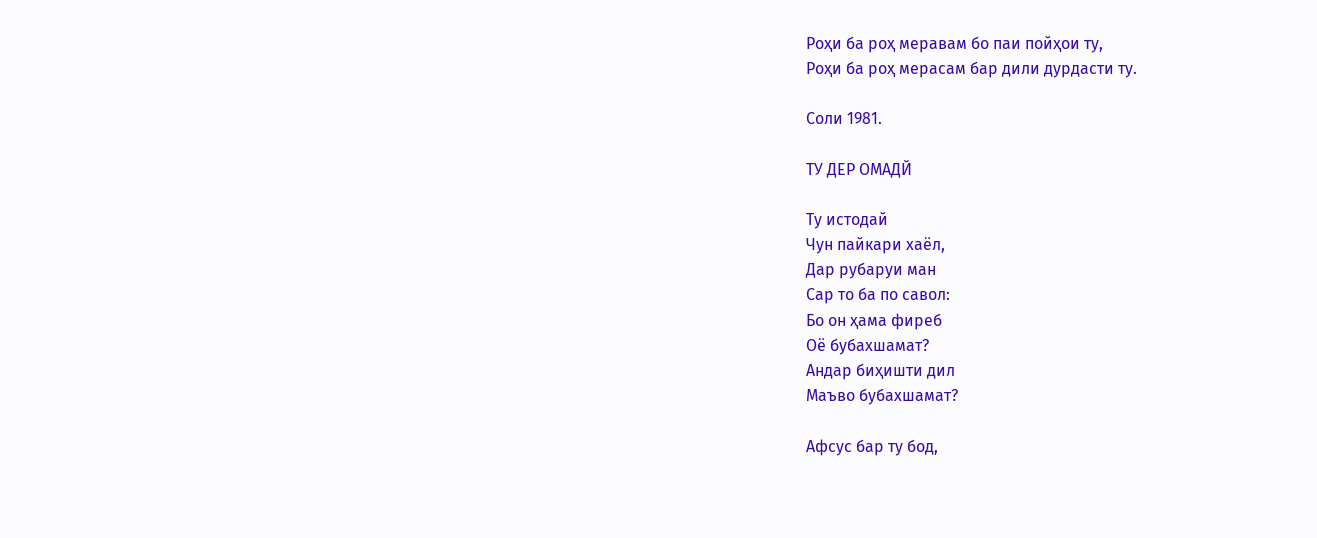Роҳи ба роҳ меравам бо паи пойҳои ту,
Роҳи ба роҳ мерасам бар дили дурдасти ту.

Соли 1981.

ТУ ДЕР ОМАДЙ

Ту истодай
Чун пайкари хаёл,
Дар рубаруи ман
Сар то ба по савол:
Бо он ҳама фиреб
Оё бубахшамат?
Андар биҳишти дил
Маъво бубахшамат?

Афсус бар ту бод,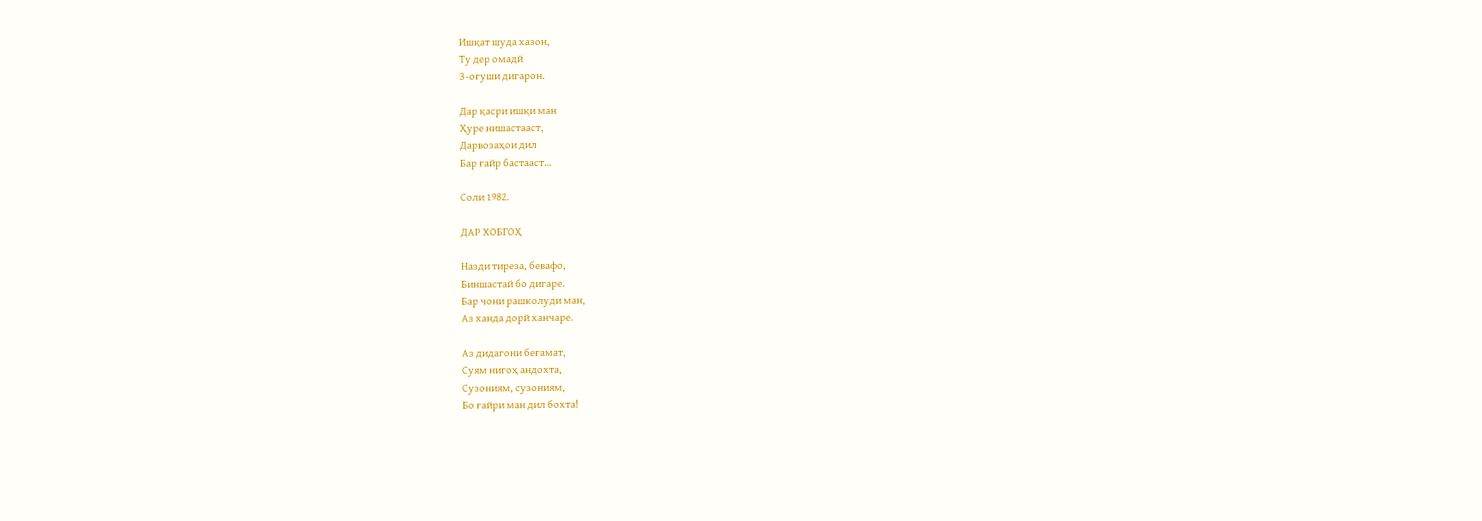Ишқат шуда хазон,
Ту дер омадй
З-оғуши дигарон.

Дар қасри ишқи ман
Ҳуре нишастааст,
Дарвозаҳои дил
Бар ғайр бастааст…

Соли 1982.

ДАР ХОБГОҲ

Назди тиреза, бевафо,
Биншастай бо дигаре.
Бар чони рашколуди ман,
Аз ханда дорй ханчаре.

Аз дидагони беғамат,
Суям нигоҳ андохта,
Сузониям, сузониям,
Бо ғайри ман дил бохта!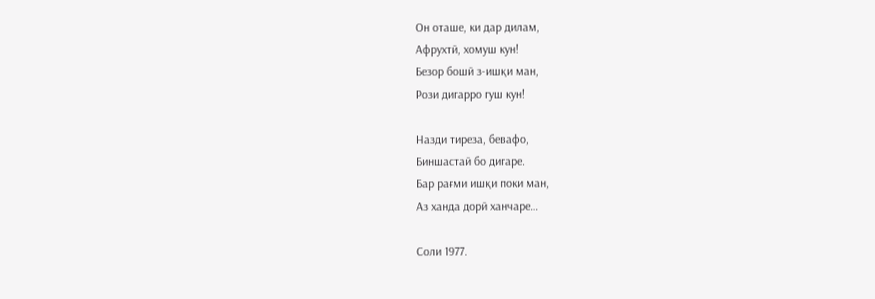Он оташе, ки дар дилам,
Афрухтй, хомуш кун!
Безор бошй з-ишқи ман,
Рози дигарро гуш кун!

Назди тиреза, бевафо,
Биншастай бо дигаре.
Бар рағми ишқи поки ман,
Аз ханда дорй ханчаре…

Соли 1977.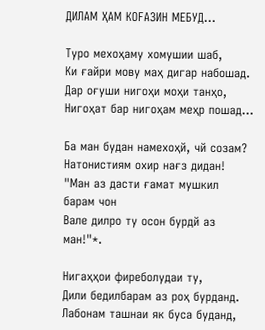ДИЛАМ ҲАМ КОFАЗИН МЕБУД…

Туро мехоҳаму хомушии шаб,
Ки ғайри мову маҳ дигар набошад.
Дар оғуши нигоҳи моҳи танҳо,
Нигоҳат бар нигоҳам меҳр пошад…

Ба ман будан намехоҳй, чй созам?
Натонистиям охир нағз дидан!
"Ман аз дасти ғамат мушкил барам чон
Вале дилро ту осон бурдй аз ман!"*.

Нигаҳҳои фиреболудаи ту,
Дили бедилбарам аз роҳ бурданд.
Лабонам ташнаи як буса буданд,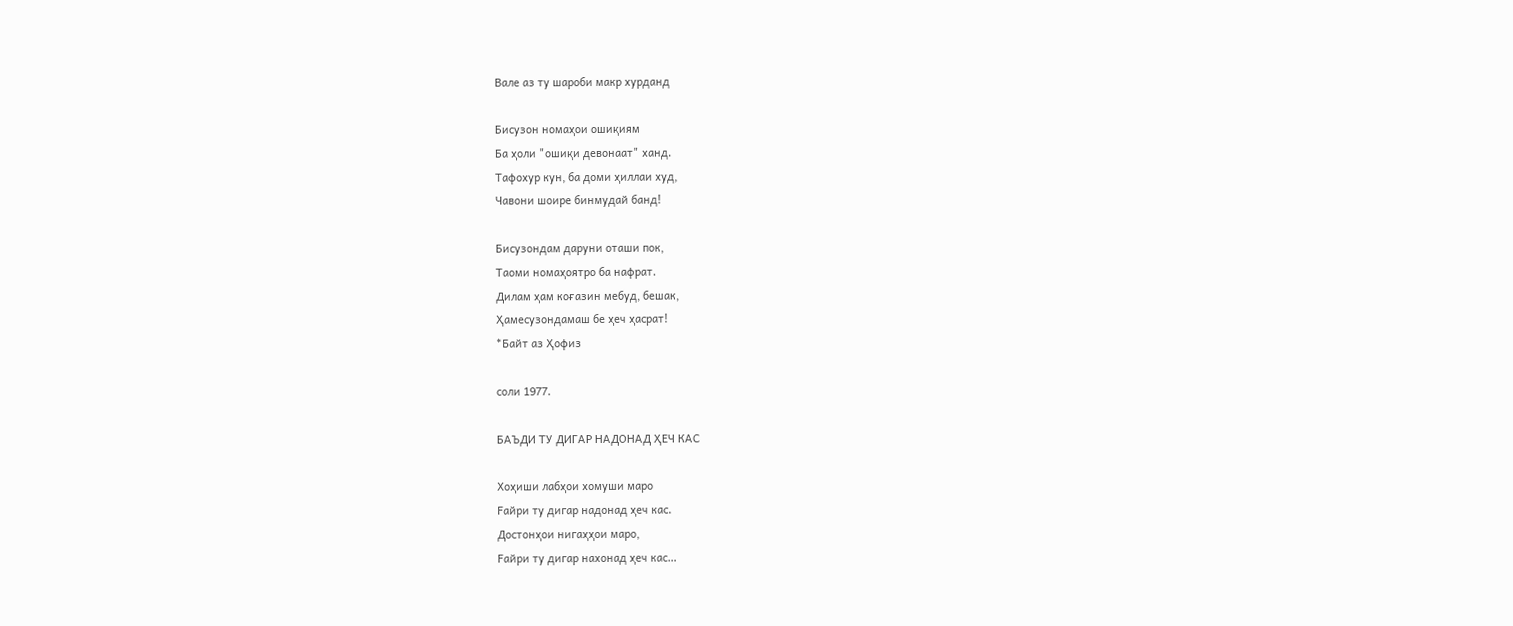Вале аз ту шароби макр хурданд

Бисузон номаҳои ошиқиям
Ба ҳоли "ошиқи девонаат" ханд.
Тафохур кун, ба доми ҳиллаи худ,
Чавони шоире бинмудай банд!

Бисузондам даруни оташи пок,
Таоми номаҳоятро ба нафрат.
Дилам ҳам коғазин мебуд, бешак,
Ҳамесузондамаш бе ҳеч ҳасрат!
*Байт аз Ҳофиз

соли 1977.

БАЪДИ ТУ ДИГАР НАДОНАД ҲЕЧ КАС

Хоҳиши лабҳои хомуши маро
Fайри ту дигар надонад ҳеч кас.
Достонҳои нигаҳҳои маро,
Fайри ту дигар нахонад ҳеч кас…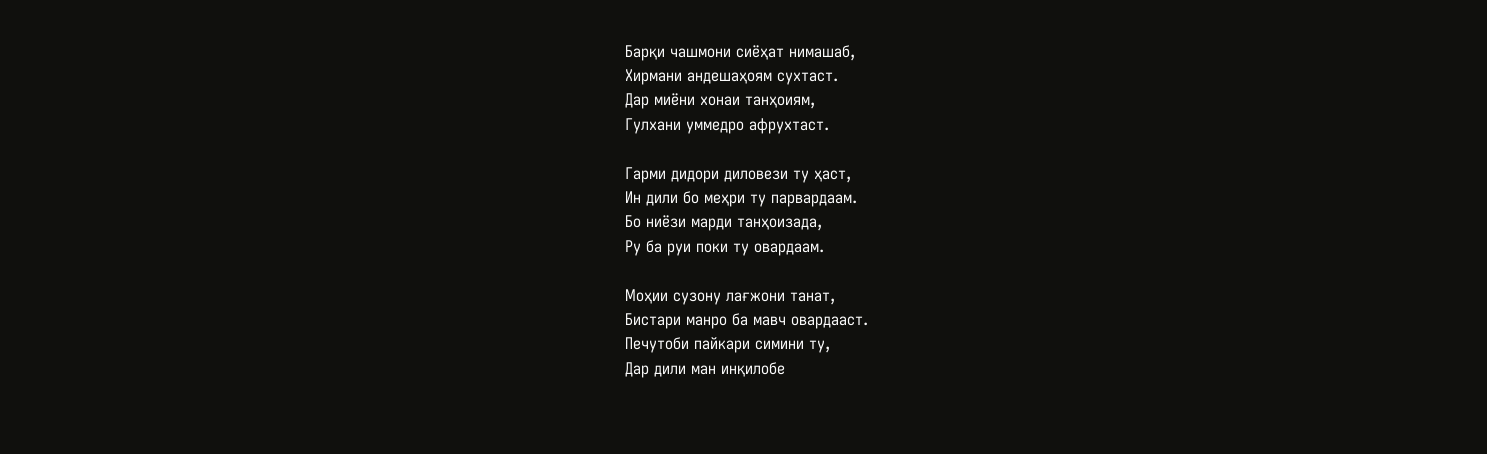Барқи чашмони сиёҳат нимашаб,
Хирмани андешаҳоям сухтаст.
Дар миёни хонаи танҳоиям,
Гулхани уммедро афрухтаст.

Гарми дидори диловези ту ҳаст,
Ин дили бо меҳри ту парвардаам.
Бо ниёзи марди танҳоизада,
Ру ба руи поки ту овардаам.

Моҳии сузону лағжони танат,
Бистари манро ба мавч овардааст.
Печутоби пайкари симини ту,
Дар дили ман инқилобе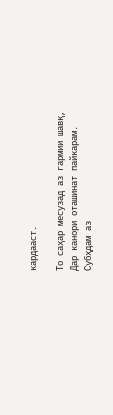кардааст.

То саҳар месузад аз гармии шавқ,
Дар канори оташинат пайкарам.
Субҳдам аз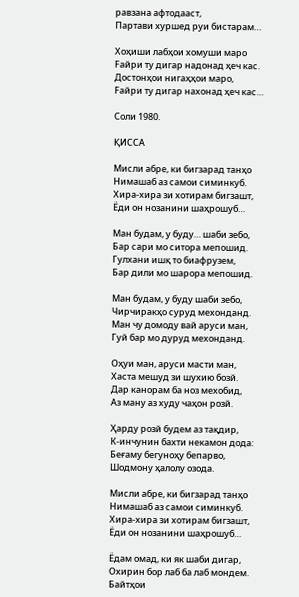равзана афтодааст,
Партави хуршед руи бистарам…

Хоҳиши лабҳои хомуши маро
Fайри ту дигар надонад ҳеч кас.
Достонҳои нигаҳҳои маро,
Fайри ту дигар нахонад ҳеч кас…

Соли 1980.

ҚИССА

Мисли абре, ки бигзарад танҳо
Нимашаб аз самои симинкуб.
Хира-хира зи хотирам бигзашт,
Ёди он нозанини шаҳрошуб…

Ман будам, у буду… шаби зебо,
Бар сари мо ситора мепошид.
Гулхани ишқ то биафрузем,
Бар дили мо шарора мепошид.

Ман будам, у буду шаби зебо,
Чирчиракҳо суруд мехонданд.
Ман чу домоду вай аруси ман,
Гуй бар мо дуруд мехонданд.

Оҳуи ман, аруси масти ман,
Хаста мешуд зи шухию бозй.
Дар канорам ба ноз мехобид,
Аз ману аз худу чаҳон розй.

Ҳарду розй будем аз тақдир,
К-инчунин бахти некамон дода:
Беғаму бегуноҳу бепарво,
Шодмону ҳалолу озода.

Мисли абре, ки бигзарад танҳо
Нимашаб аз самои симинкуб.
Хира-хира зи хотирам бигзашт,
Ёди он нозанини шаҳрошуб…

Ёдам омад, ки як шаби дигар,
Охирин бор лаб ба лаб мондем.
Байтҳои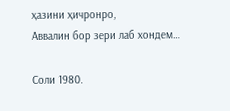ҳазини ҳичронро,
Аввалин бор зери лаб хондем…

Соли 1980.